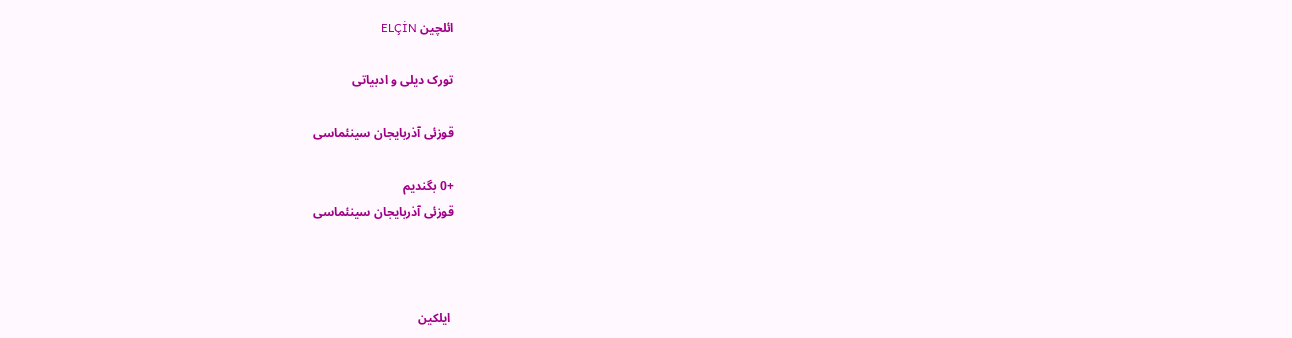ائلچین ELÇİN

تورک دیلی و ادبیاتی

قوزئی آذربایجان سینئماسی

+0 بگندیم
قوزئی آذربایجان سینئماسی



 ایلکین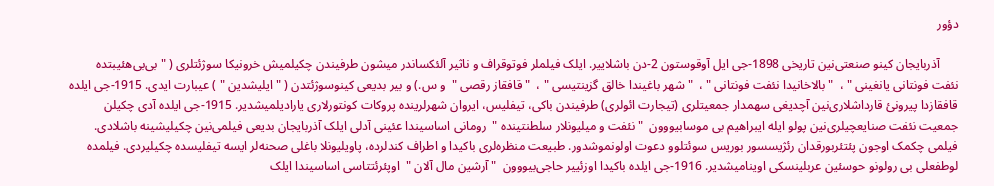دؤور

      آذربایجان کینو صنعتی‌نین تاریخی 1898-جی ایل آوقوستون 2-دن باشلاییر. ایلک فیلملر فوتوقراف و ناثیر آلئکساندر میشون طرفیندن چکیلمیش خرونیکا سوژئتلری ( " بی‌بی‌هئیبتده نئفت فونتانی یانغینی " ،  " بالاخانیدا نئفت فونتانی " ،  " شهر باغیندا خالق گزینتیسی " ،  " قافقاز رقصی "  و س.) و بیر بدیعی کینوسوژئتدن ( " ایلیشدین " ) عیبارت ایدی. 1915-جی ایلده قافقازدا پیرونئ قارداشلاری‌نین آچدیغی سهمدار جمعیتلری (تیجارت ائولری) طرفیندن باکی، تیفلیس، ایروان شهرلرینده پروکات کونتورلاری یارادیلمیشدیر. 1915-جی ایلده آدی چکیلن جمعیت نئفت صنایعچیلری‌نین پولو ایله ایبراهیم بی موسابیووون  " نئفت و میلیونلار سلطنتینده "  رومانی اساسیندا عئینی آدلی ایلک آذربایجان بدیعی فیلمی‌نین چکیلیشینه باشلادی. فیلمی چکمک اوجون پئتئربورقدان رئژیسسور بوریس سوئتلوو دعوت اولونموشدور. طبیعت منظره‌لری باکیدا و اطراف کندلرده، پاویلیونلا باغلی صحنه‌لر ایسه تیفلیسده چکیلیردی. فیلمده لوطفعلی بی رولونو حوسئین عربلینسکی اوینامیشدیر. 1916-جی ایلده باکیدا اوزئییر حاجی‌بیووون  " آرشین مال آلان "  اوپئرئتتاسی اساسیندا ایلک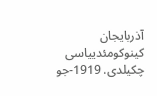آذربایجان کینوکومئدییاسی چکیلدی. 1919-جو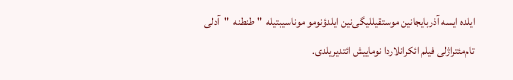ایلده ایسه آذربایجانین موستقیللیگی‌نین ایلدؤنومو موناسیبتیله  " طنطنه  "  آدلی تام‌مئتراژلی فیلم ائکرانلاردا نوماییش ائتدیریلدی.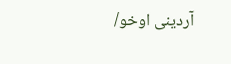آردینی اوخو/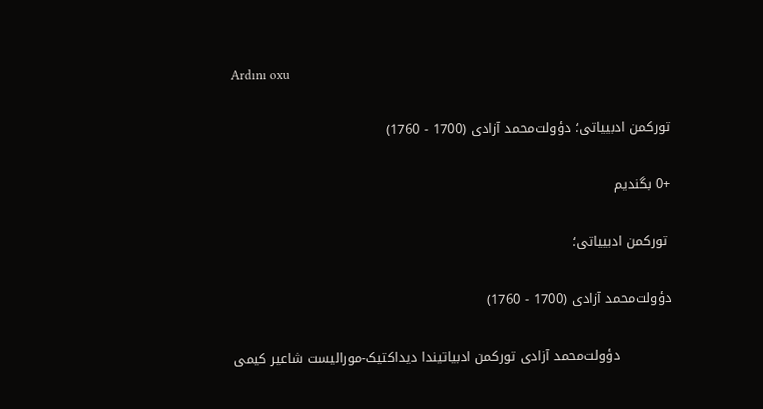Ardını oxu

تورکمن ادبییاتی؛ دؤولت‌محمد آزادی (1700 - 1760)

+0 بگندیم

 تورکمن ادبییاتی؛

دؤولت‌محمد آزادی (1700 - 1760)

            دؤولت‌محمد آزادی تورکمن ادبیاتیندا دیداکتیک-مورالیست شاعیر کیمی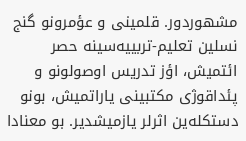مشهوردور. قلمینی و عؤمرونو گنج نسلین تعلیم-تربییه‌سینه حصر ائتمیش، اؤز تدریس اوصولونو و پئداقوژی مکتبینی یاراتمیش، بونو دستکله‌ین اثرلر یازمیشدیر. بو معنادا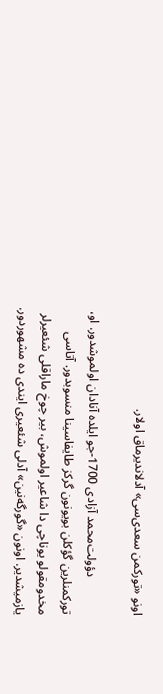اونو «تورکمن سعدی‌سی» آدلاندیرماق اولار.

            دؤولت‌محمد آزادی 1700-جو ایلده آنادان اولموشدور. او، تورکمنلرین گؤکلن بویونون گرکز طایفاسینا منسوبدور. آتاسی مخدومقولو یوناچی دا شاعیر اولموش، بیر چوخ ماراقلی شئعیرلر یازمیشدیر. اونون «گورگه‌نین» آدلی شئعیری ایندی ده مشهوردور.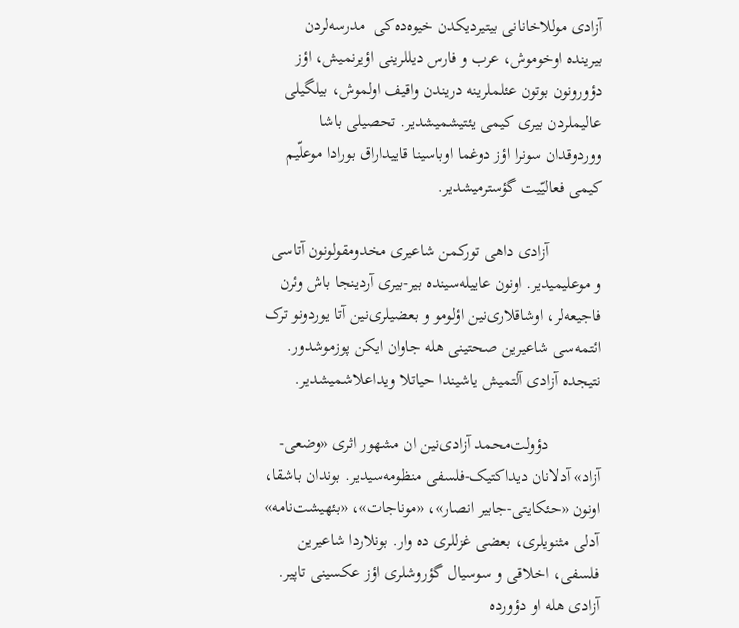آزادی موللاخانانی بیتیردیکدن خیوه‌ده‌کی  مدرسه‌لردن بیرینده اوخوموش، عرب و فارس دیللرینی اؤیرنمیش، اؤز دؤورونون بوتون عئلملرینه دریندن واقیف اولموش، بیلگیلی عالیملردن بیری کیمی یئتیشمیشدیر. تحصیلی باشا ووردوقدان سونرا اؤز دوغما اوباسینا قاییداراق بورادا موعلّیم کیمی فعالیّیت گؤسترمیشدیر.

            آزادی داهی تورکمن شاعیری مخدومقولونون آتاسی و موعلیمیدیر. اونون عاییله‌سینده بیر-بیری آردینجا باش وئرن فاجیعه‌لر، اوشاقلاری‌نین اؤلومو و بعضیلری‌نین آتا یوردونو ترک ائتمه‌سی شاعیرین صحتینی هله جاوان ایکن پوزموشدور. نتیجده آزادی آلتمیش یاشیندا حیاتلا ویداعلاشمیشدیر.

            دؤولت‌محمد آزادی‌نین ان مشهور اثری «وضعی-آزاد» آدلانان دیداکتیک-فلسفی منظومه‌سیدیر. بوندان باشقا، اونون «حئکایتی-جابیر انصار»، «موناجات»، «بئهیشت‌نامه» آدلی مثنویلری، بعضی غزللری ده وار. بونلاردا شاعیرین فلسفی، اخلاقی و سوسیال گؤروشلری اؤز عکسینی تاپیر. آزادی هله او دؤورده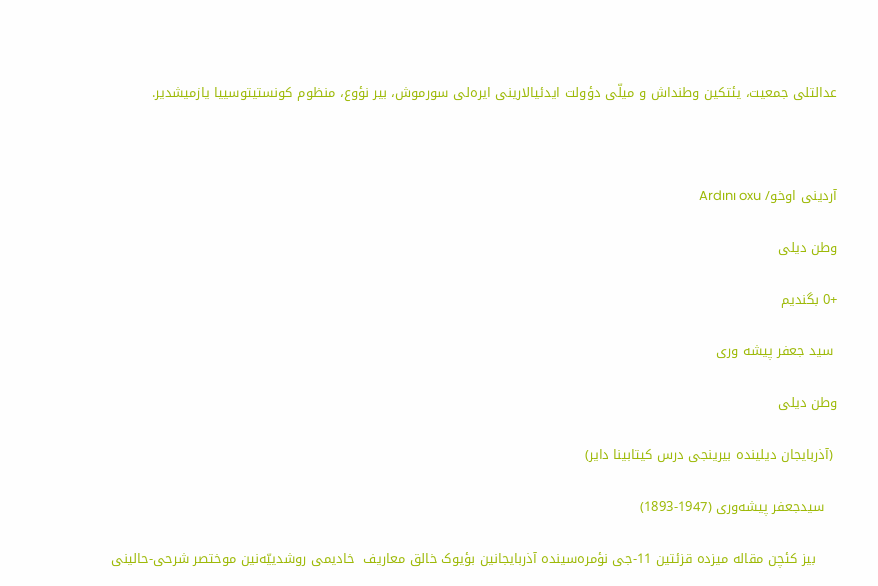عدالتلی جمعیت، یئتکین وطنداش و میلّی دؤولت ایدئیالارینی ایره‌لی سورموش، بیر نؤوع، منظوم کونستیتوسییا یازمیشدیر.



آردینی اوخو/ Ardını oxu

وطن دیلی

+0 بگندیم

 سید جعفر پیشه وری

وطن دیلی

 (آذربایجان دیلینده بیرینجی درس کیتابینا دایر)

   سیدجعفر پیشه‌وری (1947-1893)

     بیز کئچن مقاله میزده قزئتین 11-جی نؤمره‌‌‌سینده آذربایجانین بؤیوک خالق معاریف  خادیمی روشدییّه‌نین موختصر شرحی-حالینی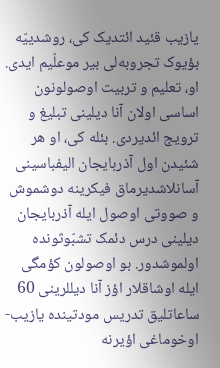یازیب قئید ائتدیک کی، روشدییّه بؤیوک تجروبه‌لی بیر موعلّیم ایدی. او، تعلیم و تربیت اوصولونون اساسی اولان آنا دیلینی تبلیغ و ترویج ائدیردی. بئله کی، او هر شئیدن اول آذربایجان الیفباسینی آسانلاشدیرماق فیکرینه دوشموش و صووتی اوصول ایله آذربایجان دیلینی درس دئمک تشبّوثونده اولموشدور. بو اوصولون کؤمگی ایله اوشاقلار اؤز آنا دیللرینی 60 ساعاتلیق تدریس مودتینده یازیب-اوخوماغی اؤیرنه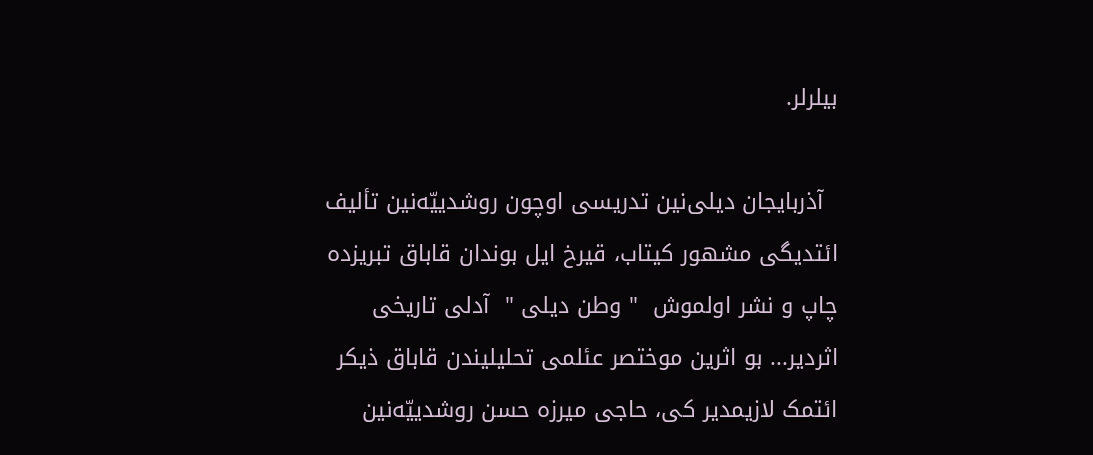بیلرلر.

  آذربایجان دیلی‌نین تدریسی اوچون روشدییّه‌نین تألیف ائتدیگی مشهور کیتاب، قیرخ ایل بوندان قاباق تبریزده چاپ و نشر اولموش  " وطن دیلی "  آدلی تاریخی اثردیر... بو اثرین موختصر عئلمی تحلیلیندن قاباق ذیکر ائتمک لازیمدیر کی، حاجی میرزه حسن روشدییّه‌نین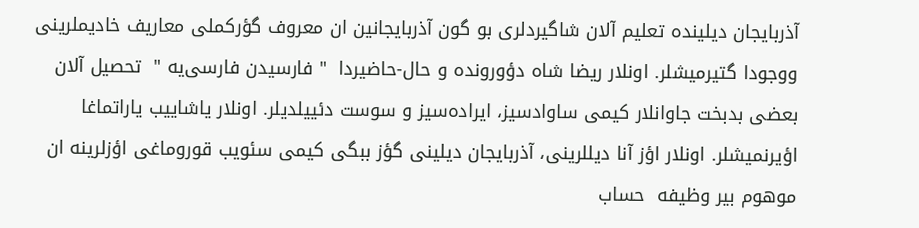آذربایجان دیلینده تعلیم آلان شاگیردلری بو گون آذربایجانین ان معروف گؤرکملی معاریف خادیملرینی ووجودا گتیرمیشلر. اونلار ریضا شاه دؤورونده و حال-حاضیردا  " فارسیدن فارسی‌یه "  تحصیل آلان بعضی بدبخت جاوانلار کیمی ساوادسیز، ایراده‌سیز و سوست دئییلدیلر. اونلار یاشاییب یاراتماغا اؤیرنمیشلر. اونلار اؤز آنا دیللرینی، آذربایجان دیلینی گؤز ببگی کیمی سئویب قوروماغی اؤزلرینه ان موهوم بیر وظیفه  حساب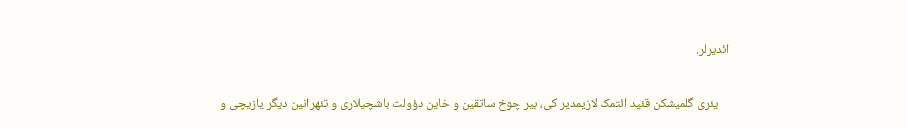ائدیرلر.

    یئری گلمیشکن قئید ائتمک لازیمدیر کی، بیر چوخ ساتقین و خاین دؤولت باشچیلاری و تئهرانین دیگر یازیچی و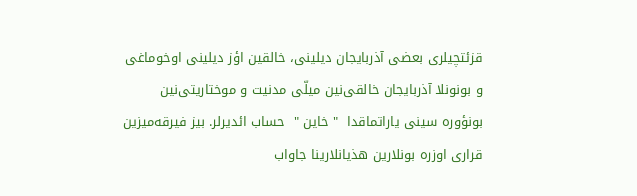قزئتچیلری بعضی آذربایجان دیلینی، خالقین اؤز دیلینی اوخوماغی و بونونلا آذربایجان خالقی‌نین میلّی مدنیت و موختاریتی‌نین بونؤوره سینی یاراتماقدا  " خاین "  حساب ائدیرلر. بیز فیرقه‌میزین قراری اوزره بونلارین هذیانلارینا جاواب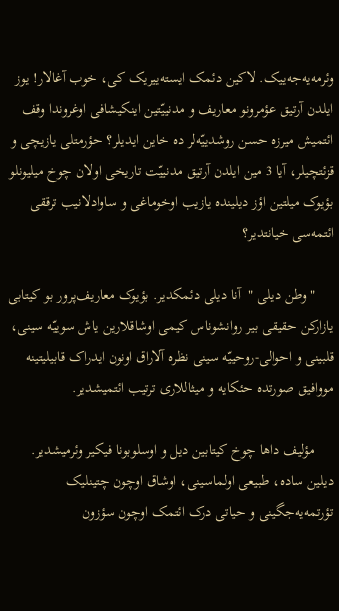وئرمه‌یه‌جه‌ییک. لاکین دئمک ایسته‌ییریک کی، خوب آغالار! یوز ایلدن آرتیق عؤمرونو معاریف و مدنییّتین اینکیشافی اوغروندا وقف ائتمیش میرزه حسن روشدییّه‌لر ده خاین ایدیلر؟ حؤرمتلی یازیچی و قزئتچیلر، آیا 3 مین ایلدن آرتیق مدنییّت تاریخی اولان چوخ میلیونلو بؤیوک میلتین اؤز دیلینده یازیب اوخوماغی و ساوادلانیب ترققی ائتمه‌سی خیانتدیر؟

     " وطن دیلی "  آنا دیلی دئمکدیر. بؤیوک معاریف‌پرور بو کیتابی یازارکن حقیقی بیر روانشوناس کیمی اوشاقلارین یاش سوییّه سینی، قلبینی و احوالی-روحییّه سینی نظره آلاراق اونون ایدراک قابیلیتینه مووافیق صورتده حئکایه و میثاللاری ترتیب ائتمیشدیر.

     مؤلیف داها چوخ کیتابین دیل و اوسلوبونا فیکیر وئرمیشدیر. دیلین ساده، طبیعی اولماسینی، اوشاق اوچون چتینلیک تؤرتمه‌یه‌جگینی و حیاتی درک ائتمک اوچون سؤزون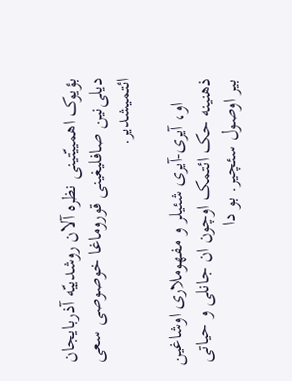بؤیوک اهمییّتینی نظره آلان روشدییّه آذربایجان دیلی‌نین صافلیغینی قوروماغا خوصوصی سعی ائتمیشدیر.

     او، آیری-آیری شئیلر و مفهوملاری اوشاغین ذهنینه حک ائتمک اوچون ان جانلی و حیاتی بیر اوصول سئچیر. بو دا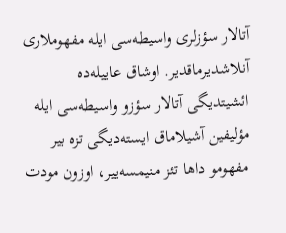آتالار سؤزلری واسیطه‌سی ایله مفهوملاری آنلاشدیرماقدیر. اوشاق عاییله‌ده ائشیتدیگی آتالار سؤزو واسیطه‌سی ایله مؤلیفین آشیلاماق ایسته‌دیگی تزه بیر مفهومو داها تئز منیمسه‌ییر، اوزون مودت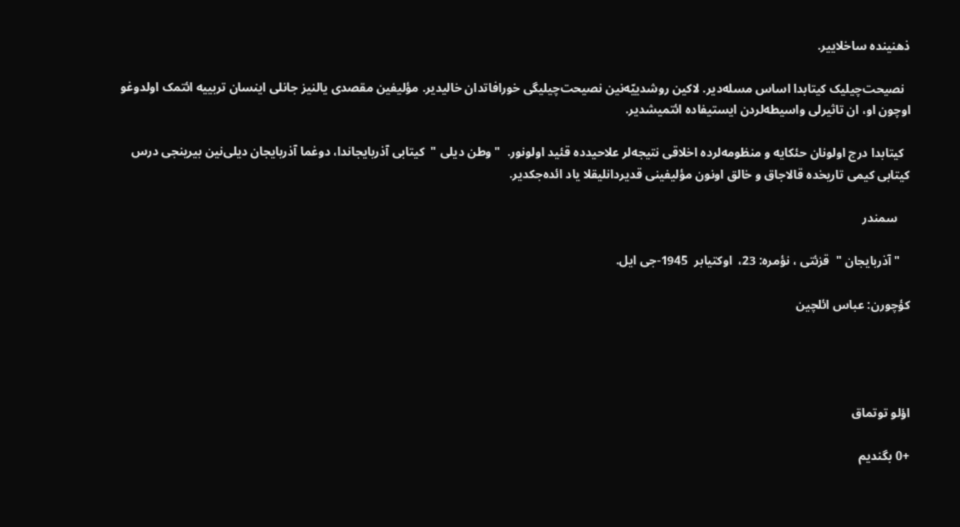ذهنینده ساخلاییر.

  نصیحت‌چیلیک کیتابدا اساس مسله‌دیر. لاکین روشدییّه‌نین نصیحت‌چیلیگی خورافاتدان خالیدیر. مؤلیفین مقصدی یالنیز جانلی اینسان تربییه ائتمک اولدوغو اوچون او، ان تاثیرلی واسیطه‌لردن ایستیفاده ائتمیشدیر.

  کیتابدا درج اولونان حئکایه و منظومه‌لرده اخلاقی نتیجه‌لر علاحیدده قئید اولونور.  " وطن دیلی "  کیتابی آذربایجاندا، دوغما آذربایجان دیلی‌نین بیرینجی درس کیتابی کیمی تاریخده قالاجاق و خالق اونون مؤلیفینی قدیردانلیقلا یاد ائده‌جکدیر.

    سمندر

   " آذربایجان "  قزئتی ، نؤمره: 23،  اوکتیابر  1945-جی ایل.

کؤچورن: عباس ائلچین




اؤلو توتماق

+0 بگندیم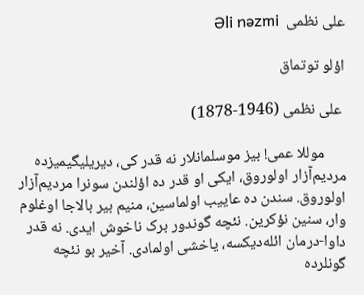علی نظمی  Əli nəzmi

اؤلو توتماق

 علی نظمی (1946-1878)

      موللا عمی! بیز موسلمانلار نه قدر کی، دیریلیگیمیزده مردیم‌آزار اولوروق، ایکی او قدر ده اؤلندن سونرا مردیم‌آزار اولوروق. سندن ده عاییب اولماسین، منیم بیر بالاجا اوغلوم وار، سنین نؤکرین. نئچه گوندور برک ناخوش ایدی. نه قدر داوا-درمان ائله‌دیکسه، یاخشی اولمادی. آخیر بو نئچه گونلرده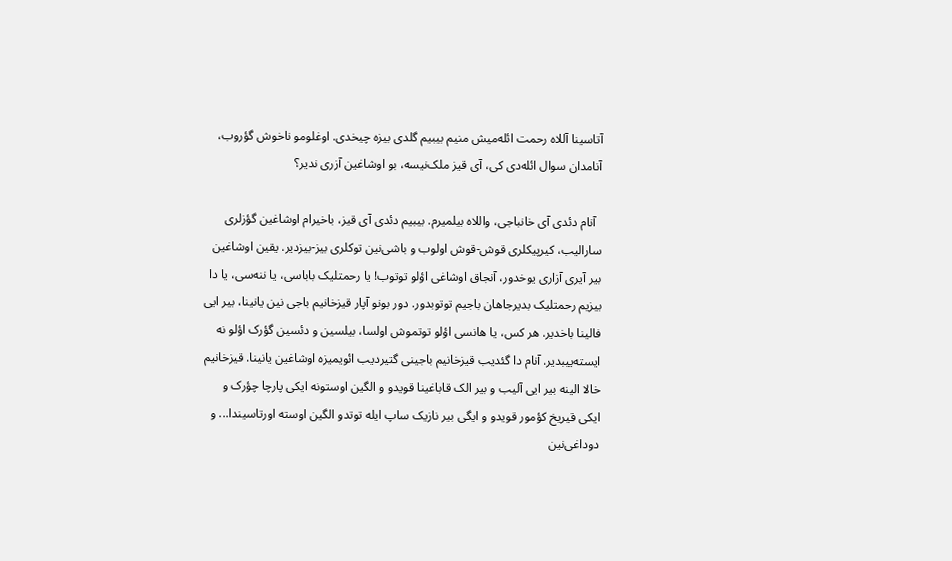آتاسینا آللاه رحمت ائله‌میش منیم بیبیم گلدی بیزه چیخدی. اوغلومو ناخوش گؤروب، آنامدان سوال ائله‌دی کی، آی قیز ملک‌نیسه، بو اوشاغین آزری ندیر؟

  آنام دئدی آی خانباجی، واللاه بیلمیرم. بیبیم دئدی آی قیز، باخیرام اوشاغین گؤزلری سارالیب، کیرپیکلری قوش-قوش اولوب و باشی‌نین توکلری بیز-بیزدیر. یقین اوشاغین بیر آیری آزاری یوخدور، آنجاق اوشاغی اؤلو توتوب! یا رحمتلیک باباسی، یا ننه‌سی، یا دا بیزیم رحمتلیک بدیرجاهان باجیم توتوبدور. دور بونو آپار قیزخانیم باجی نین یانینا، بیر ایی فالینا باخدیر. هر کس، یا هانسی اؤلو توتموش اولسا، بیلسین و دئسین گؤرک اؤلو نه ایسته‌ییبدیر. آنام دا گئدیب قیزخانیم باجینی گتیردیب ائویمیزه اوشاغین یانینا. قیزخانیم خالا الینه بیر ایی آلیب و بیر الک قاباغینا قویدو و الگین اوستونه ایکی پارچا چؤرک و ایکی قیریخ کؤمور قویدو و ایگی بیر نازیک ساپ ایله توتدو الگین اوسته اورتاسیندا... و دوداغی‌نین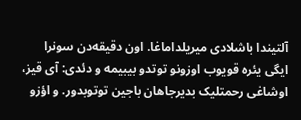آلتیندا باشلادی میریلداماغا. اون دقیقه‌دن سونرا ایگی یئره قویوب اوزونو توتدو بیبیمه و دئدی: آی قیز، اوشاغی رحمتلیک بدیرجاهان باجین توتوبدور. و اؤزو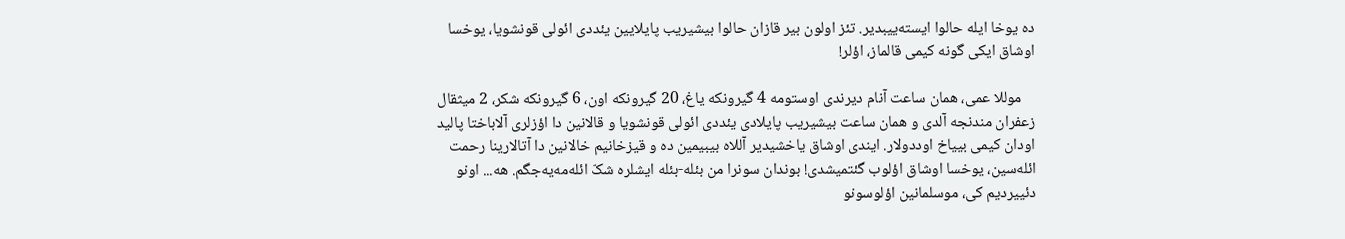ده یوخا ایله حالوا ایسته‌ییبدیر. تئز اولون بیر قازان حالوا بیشیریب پایلایین یئددی ائولی قونشویا، یوخسا اوشاق ایکی گونه کیمی قالماز، اؤلر!

    موللا عمی، همان ساعت آنام دیرندی اوستومه 4 گیرونکه یاغ، 20 گیرونکه اون، 6 گیرونکه شکر، 2 میثقال زعفران مندنجه آلدی و همان ساعت بیشیریب پایلادی یئددی ائولی قونشویا و قالانین دا اؤزلری آلاباختا پالید اودان کیمی بییاخ اوددولار. ایندی اوشاق یاخشیدیر آللاه بیبیمین ده و قیزخانیم خالانین دا آتالارینا رحمت ائله‌سین، یوخسا اوشاق اؤلوب گئتمیشدی! بوندان سونرا من بئله-بئله ایشلره شکّ ائله‌مه‌یه‌جگم. هه... اونو دئییردیم کی، موسلمانین اؤلوسونو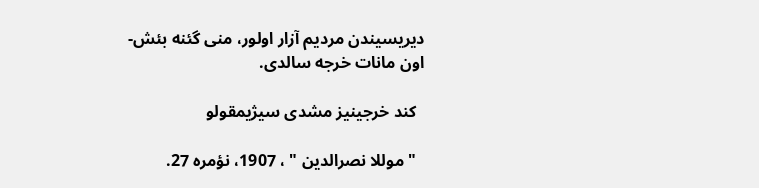دیریسیندن مردیم آزار اولور، منی گئنه بئش-اون مانات خرجه سالدی.

  کند خرجینیز مشدی سیژیمقولو

  " موللا نصرالدین " ، 1907، نؤمره 27.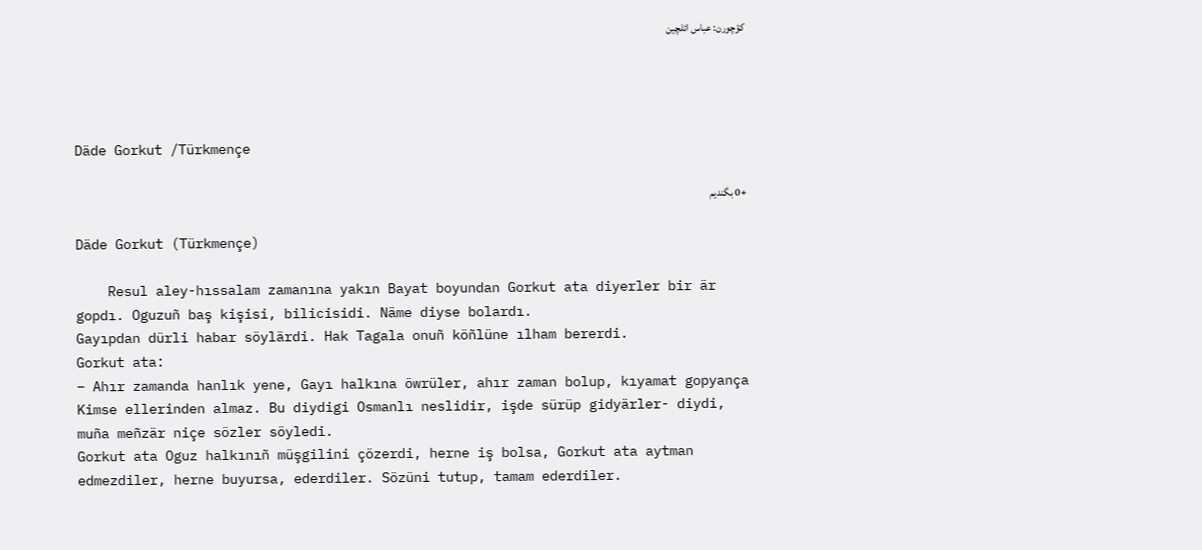کؤچورن: عباس ائلچین




Däde Gorkut /Türkmençe

+0 بگندیم

Däde Gorkut (Türkmençe)

    Resul aley-hıssalam zamanına yakın Bayat boyundan Gorkut ata diyerler bir är gopdı. Oguzuñ baş kişisi, bilicisidi. Näme diyse bolardı.
Gayıpdan dürli habar söylärdi. Hak Tagala onuñ köñlüne ılham bererdi.
Gorkut ata:
− Ahır zamanda hanlık yene, Gayı halkına öwrüler, ahır zaman bolup, kıyamat gopyança Kimse ellerinden almaz. Bu diydigi Osmanlı neslidir, işde sürüp gidyärler- diydi, muña meñzär niçe sözler söyledi.
Gorkut ata Oguz halkınıñ müşgilini çözerdi, herne iş bolsa, Gorkut ata aytman
edmezdiler, herne buyursa, ederdiler. Sözüni tutup, tamam ederdiler.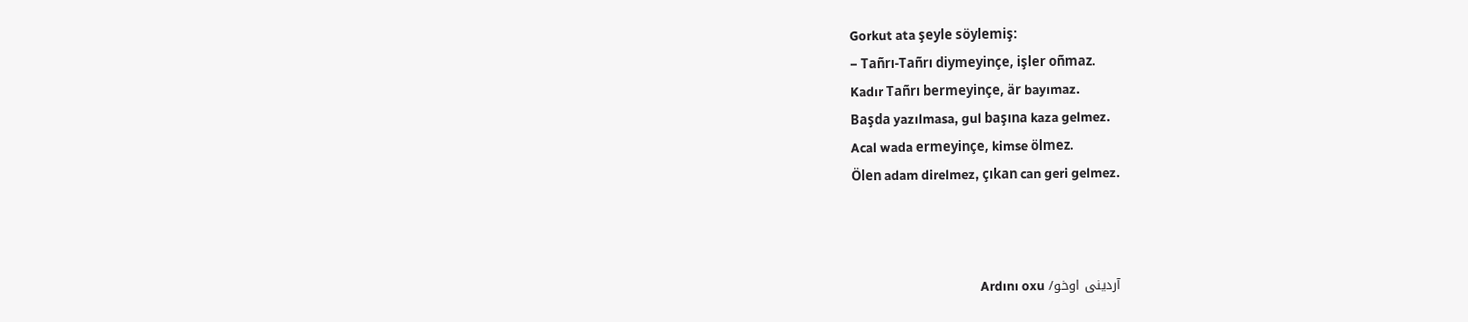Gorkut ata şeyle söylemiş:
− Tañrı-Tañrı diymeyinçe, işler oñmaz.
Kadır Tañrı bermeyinçe, är bayımaz.
Başda yazılmasa, gul başına kaza gelmez.
Acal wada ermeyinçe, kimse ölmez.
Ölen adam direlmez, çıkan can geri gelmez.



آردینی اوخو/ Ardını oxu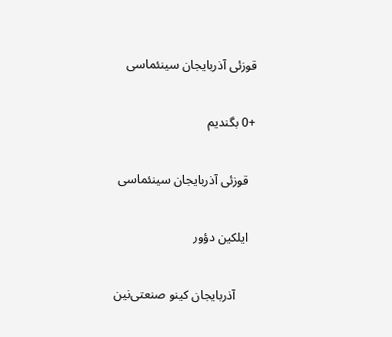قوزئی آذربایجان سینئماسی

+0 بگندیم

  قوزئی آذربایجان سینئماسی

  ایلکین دؤور

      آذربایجان کینو صنعتی‌نین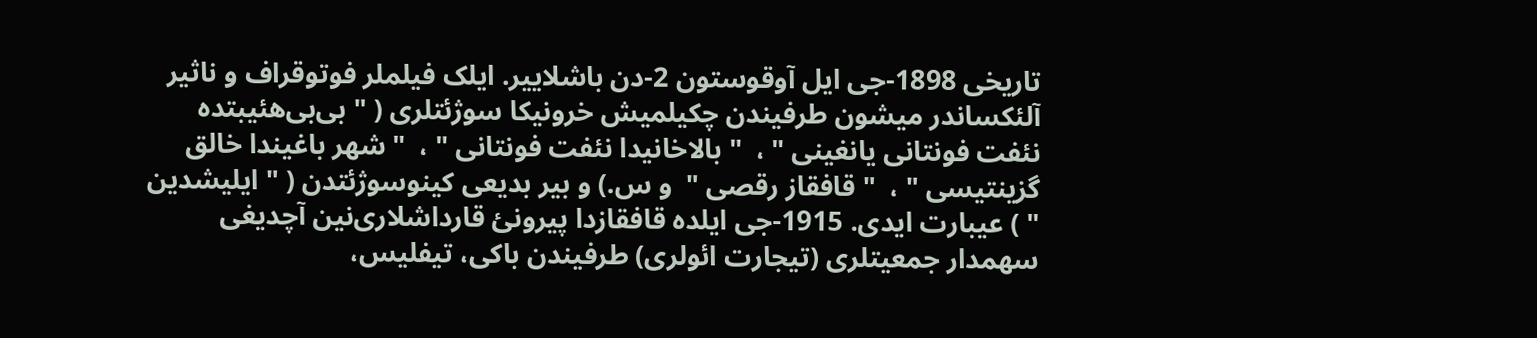تاریخی 1898-جی ایل آوقوستون 2-دن باشلاییر. ایلک فیلملر فوتوقراف و ناثیر آلئکساندر میشون طرفیندن چکیلمیش خرونیکا سوژئتلری ( " بی‌بی‌هئیبتده نئفت فونتانی یانغینی " ،  " بالاخانیدا نئفت فونتانی " ،  " شهر باغیندا خالق گزینتیسی " ،  " قافقاز رقصی "  و س.) و بیر بدیعی کینوسوژئتدن ( " ایلیشدین " ) عیبارت ایدی. 1915-جی ایلده قافقازدا پیرونئ قارداشلاری‌نین آچدیغی سهمدار جمعیتلری (تیجارت ائولری) طرفیندن باکی، تیفلیس،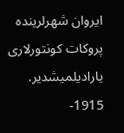ایروان شهرلرینده پروکات کونتورلاری یارادیلمیشدیر. 1915-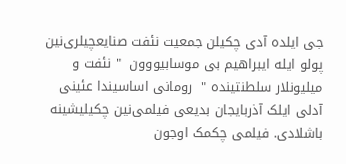جی ایلده آدی چکیلن جمعیت نئفت صنایعچیلری‌نین پولو ایله ایبراهیم بی موسابیووون  " نئفت و میلیونلار سلطنتینده "  رومانی اساسیندا عئینی آدلی ایلک آذربایجان بدیعی فیلمی‌نین چکیلیشینه باشلادی. فیلمی چکمک اوجون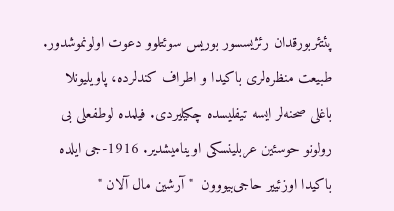پئتئربورقدان رئژیسسور بوریس سوئتلوو دعوت اولونموشدور. طبیعت منظره‌لری باکیدا و اطراف کندلرده، پاویلیونلا باغلی صحنه‌لر ایسه تیفلیسده چکیلیردی. فیلمده لوطفعلی بی رولونو حوسئین عربلینسکی اوینامیشدیر. 1916-جی ایلده باکیدا اوزئییر حاجی‌بیووون  " آرشین مال آلان "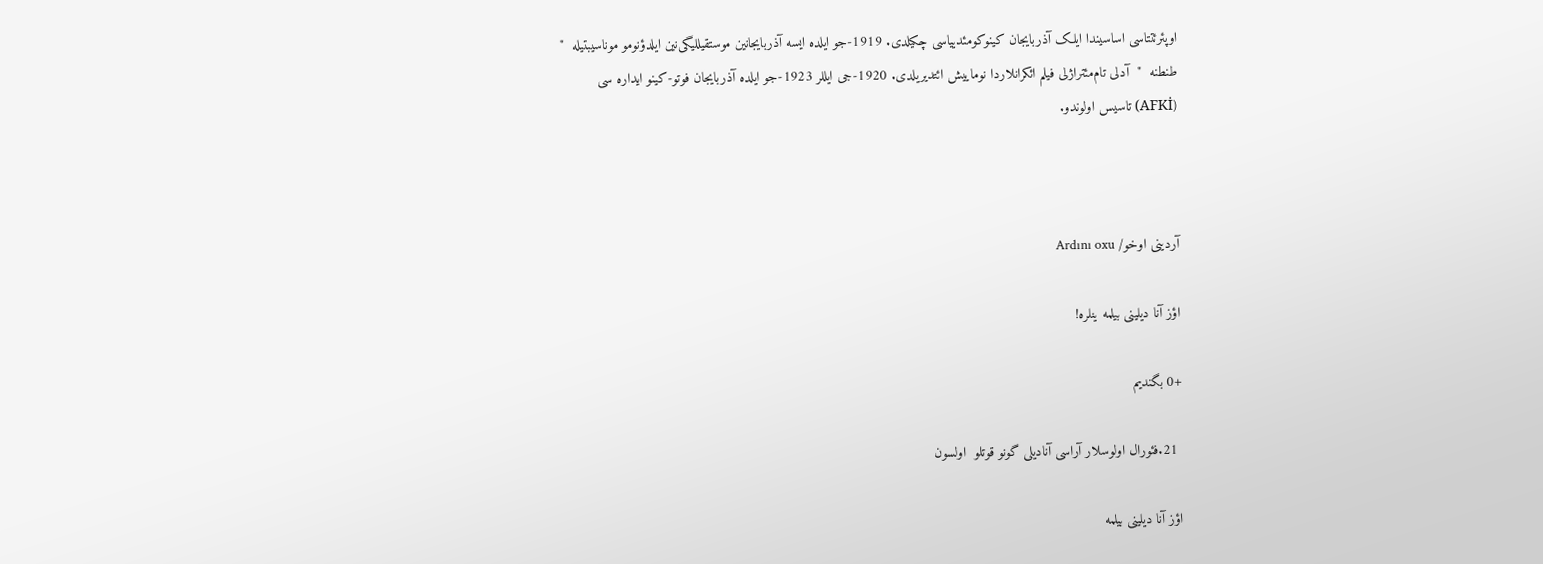اوپئرئتتاسی اساسیندا ایلک آذربایجان کینوکومئدییاسی چکیلدی. 1919-جو ایلده ایسه آذربایجانین موستقیللیگی‌نین ایلدؤنومو موناسیبتیله  " طنطنه  "  آدلی تام‌مئتراژلی فیلم ائکرانلاردا نوماییش ائتدیریلدی. 1920-جی ایللر 1923-جو ایلده آذربایجان فوتو-کینو ایداره سی (AFKİ) تاسیس اولوندو.



آردینی اوخو/ Ardını oxu

اؤز آنا دیلینی بیلمه ینلره!

+0 بگندیم

 21.فئورال اولوسلار آراسی آنادیلی گونو قوتلو  اولسون

اؤز آنا دیلینی بیلمه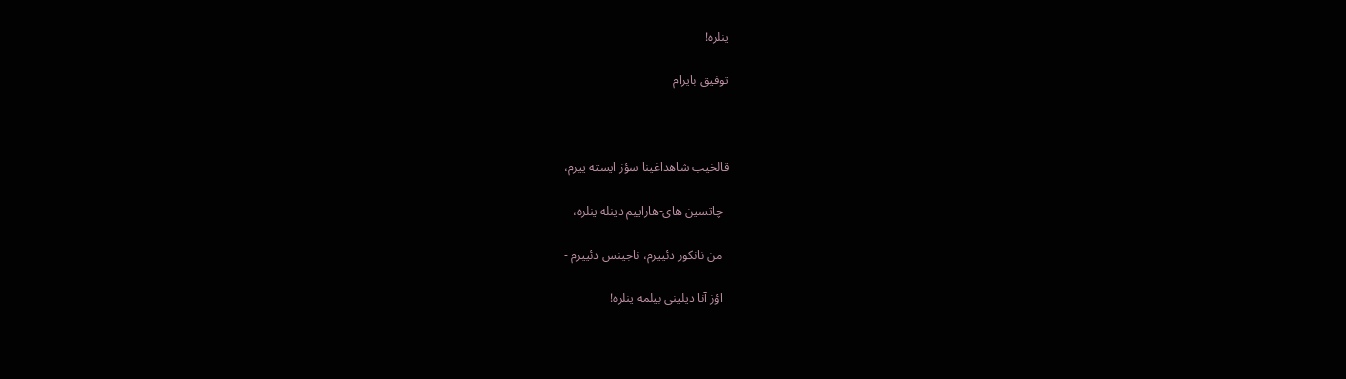ینلره!

توفیق بایرام



قالخیب شاهداغینا سؤز ایسته ییرم،

  چاتسین های-هاراییم دینله ینلره،

  من نانکور دئییرم، ناجینس دئییرم -

  اؤز آنا دیلینی بیلمه ینلره!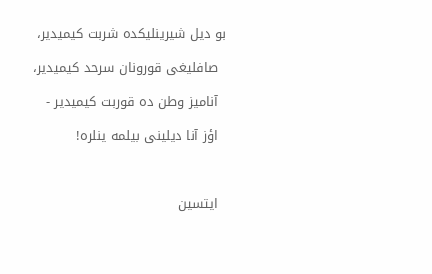بو دیل شیرینلیکده شربت کیمیدیر،

  صافلیغی قورونان سرحد کیمیدیر،

  آنامیز وطن ده قوربت کیمیدیر -

  اؤز آنا دیلینی بیلمه ینلره!



  ایتسین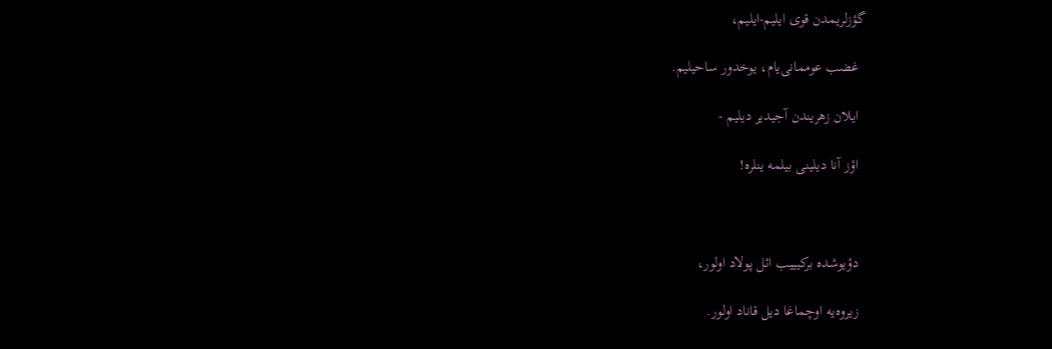گؤزلریمدن قوی ایلیم-ایلیم،

  غضب عوممانی‌یام، یوخدور ساحیلیم.

  ایلان زهریندن آجیدیر دیلیم -

  اؤز آنا دیلینی بیلمه ینلره!



  دؤیوشده برکیییب ائل پولاد اولور،

  زیروه‌یه اوچماغا دیل قاناد اولور.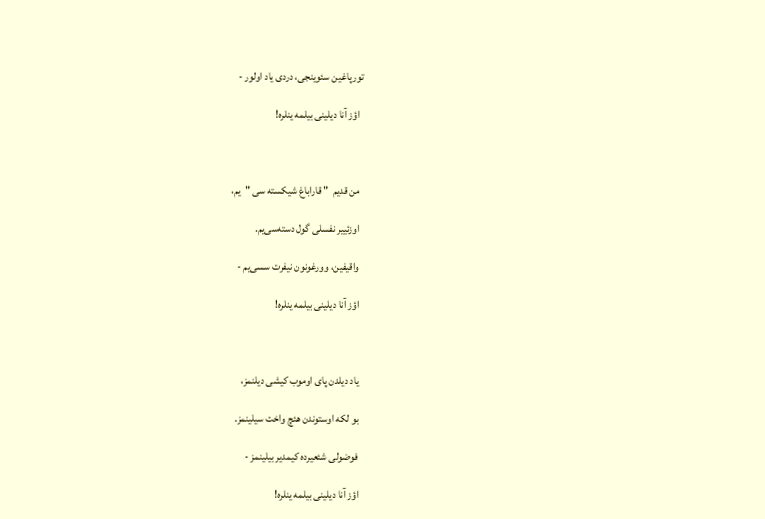تورپاغین سئوینجی، دردی یاد اولور -

  اؤز آنا دیلینی بیلمه ینلره!



  من قدیم  " قاراباغ شیکسته سی "  یم،

  اوزئییر نفسلی گول دسته‌سی‌یم.

  واقیفین، وورغونون نیفرت سسی‌یم -

  اؤز آنا دیلینی بیلمه ینلره!



  یاد دیلدن پای اوموب کیشی دیلنمز،

  بو لکه اوستوندن هئچ واخت سیلینمز.

  فوضولی شئعیرده کیمدیر بیلینمز -

  اؤز آنا دیلینی بیلمه ینلره!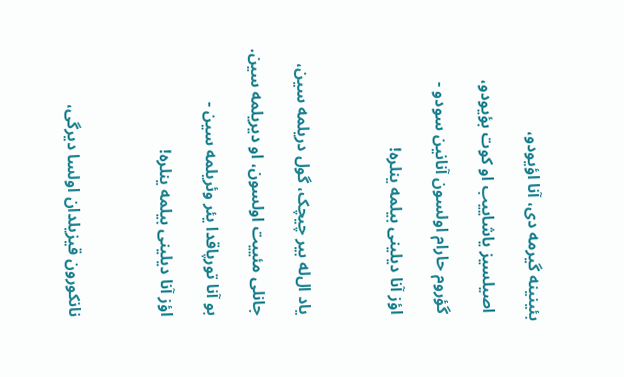بئینینه گیرمه دی، آنا اؤیودو،

  اصیلسیز یاشاییب او کوت بؤیودو،

  گؤروم حارام اولسون آنانین سودو -

  اؤز آنا دیلینی بیلمه ینلره!



  یاد ال‌له بیر چیچک، گول دریلمه سین،

  جانلی مئییت اولسون، او دیریلمه سین.

  بو آنا تورپاقدا یئر وئریلمه سین -

  اؤز آنا دیلینی بیلمه ینلره!



  نانکورون قیزیلدان اولسا دیرگی،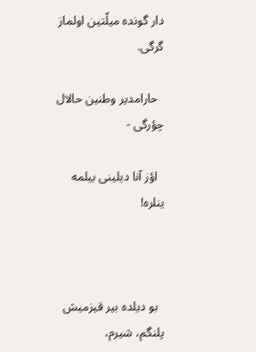دار گونده میلّتین اولماز گرگی.

  حارامدیر وطنین حالال چؤرگی -

  اؤز آنا دیلینی بیلمه ینلره!



  بو دیلده بیر قیزمیش پلنگم، شیرم،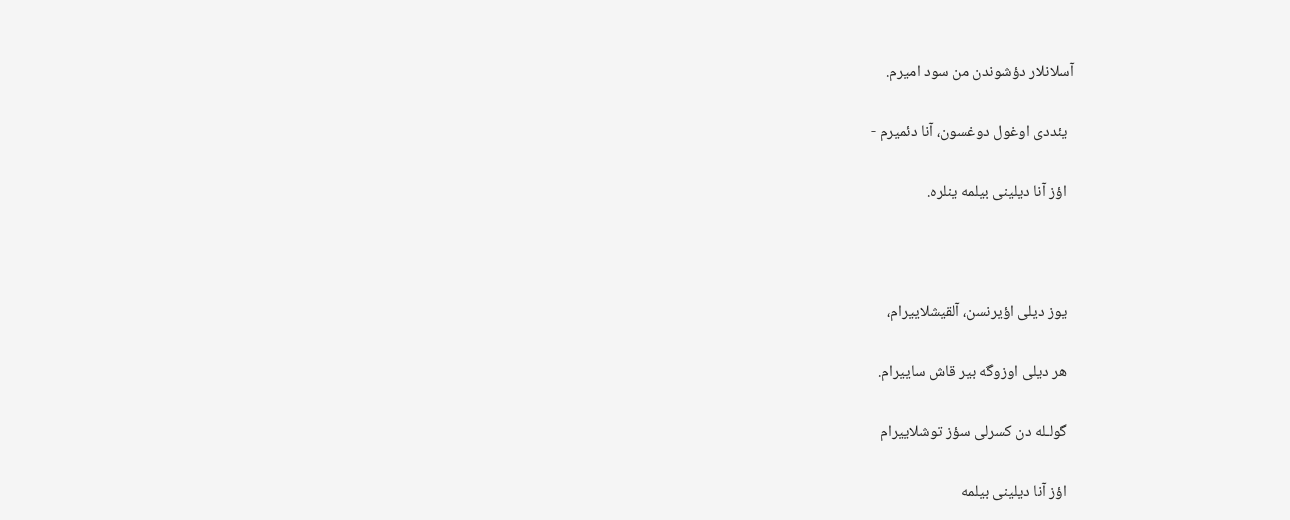آسلانلار دؤشوندن من سود امیرم.

  یئددی اوغول دوغسون، آنا دئمیرم -

  اؤز آنا دیلینی بیلمه ینلره.



  یوز دیلی اؤیرنسن، آلقیشلاییرام،

  هر دیلی اوزوگه بیر قاش ساییرام.

  گولـله دن کسرلی سؤز توشلاییرام

  اؤز آنا دیلینی بیلمه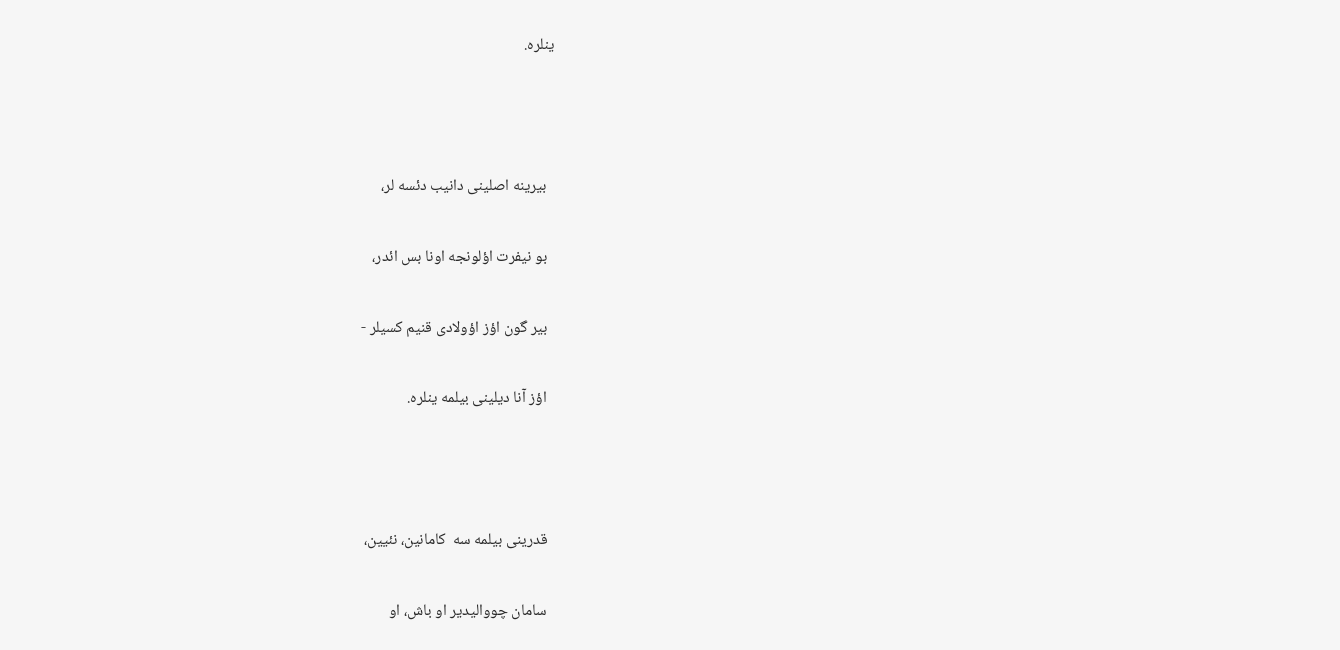ینلره.



  بیرینه اصلینی دانیب دئسه لر،

  بو نیفرت اؤلونجه اونا بس ائدر،

  بیر گون اؤز اؤولادی قنیم کسیلر -

  اؤز آنا دیلینی بیلمه ینلره.



  قدرینی بیلمه سه  کامانین، نئیین،

  سامان چووالیدیر او باش، او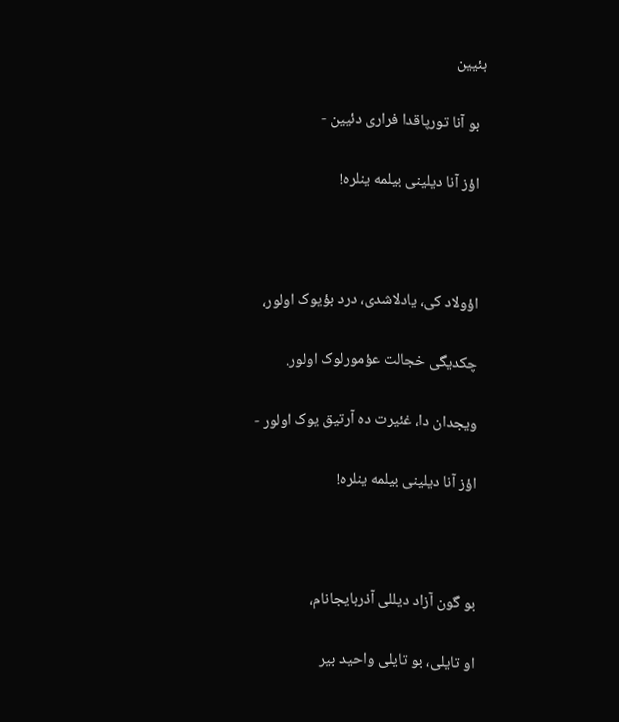بئیین

  بو آنا تورپاقدا فراری دئیین -

  اؤز آنا دیلینی بیلمه ینلره!



  اؤولاد کی، یادلاشدی، درد بؤیوک اولور،

  چکدیگی خجالت عؤمورلوک اولور.

  ویجدان دا، غئیرت ده آرتیق یوک اولور -

  اؤز آنا دیلینی بیلمه ینلره!



  بو گون آزاد دیللی آذربایجانام،

  او تایلی، بو تایلی واحید بیر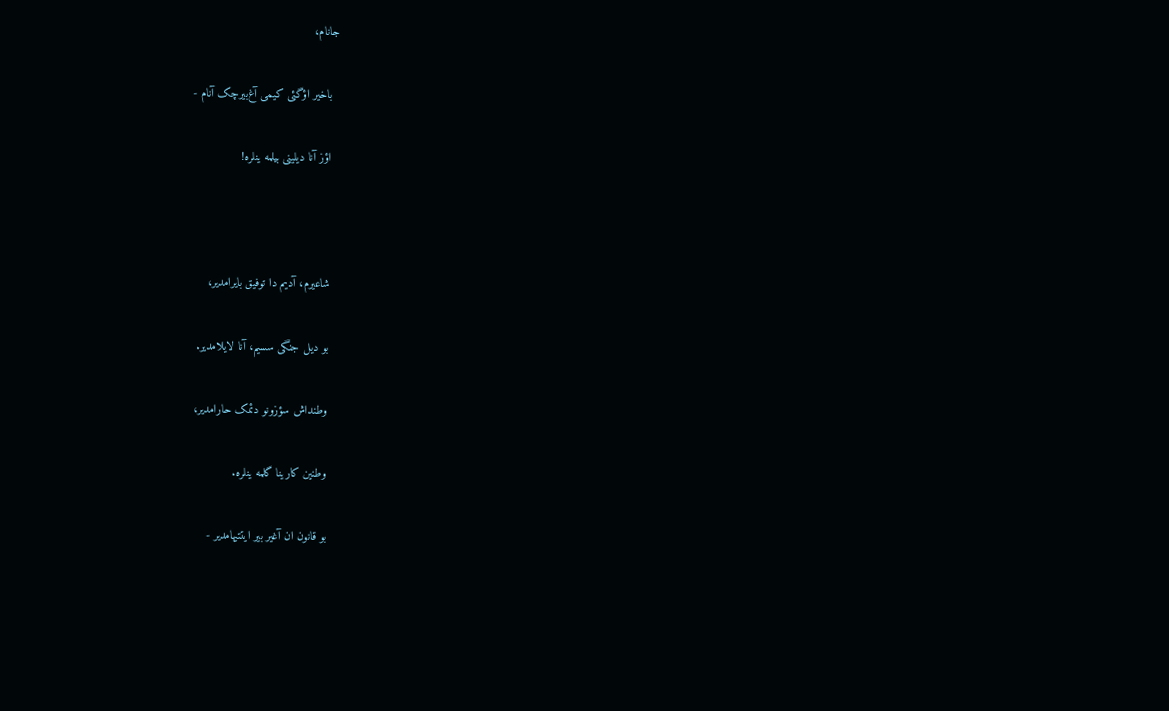جانام،

  باخیر اؤگئی کیمی آغ‌بیرچک آنام -

  اؤز آنا دیلینی بیلمه ینلره!



  شاعیرم، آدیم دا توفیق بایرامدیر،

  بو دیل جنگی سسیم، آنا لایلامدیر.

  وطنداش سؤزونو دئمک حارامدیر،

  وطنین کارینا گلمه ینلره.

  بو قانون ان آغیر بیر ایتتیهامدیر -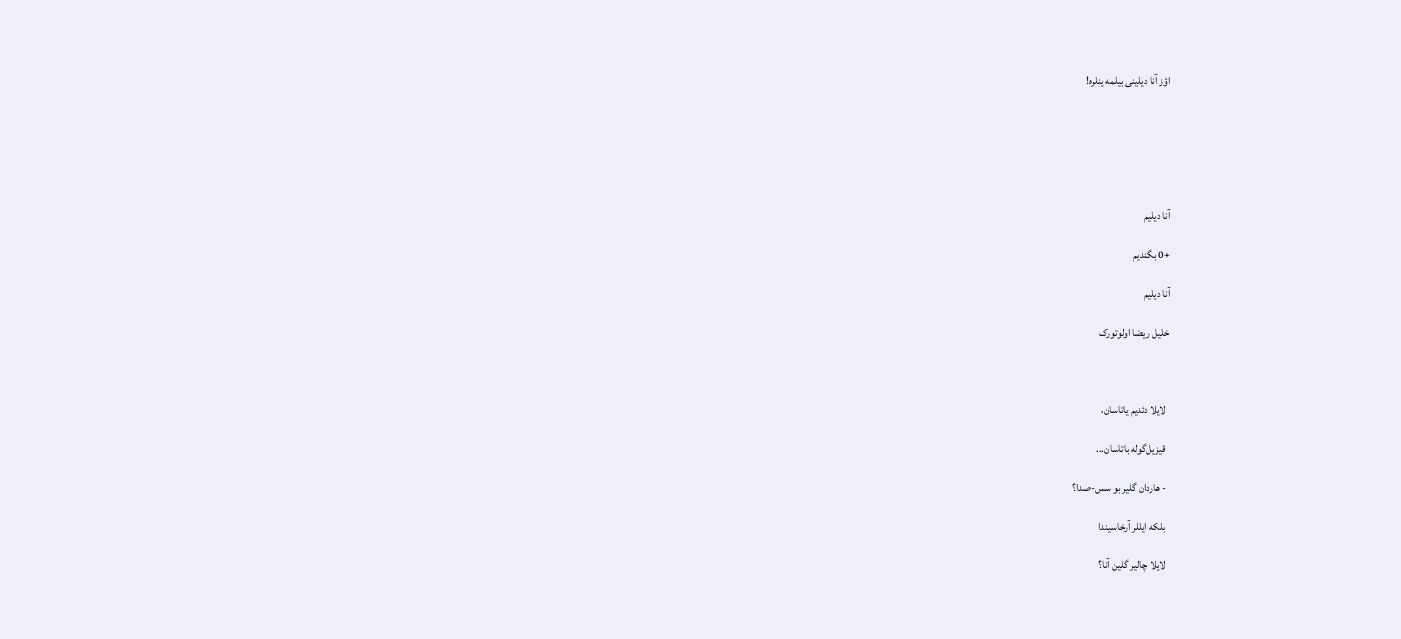اؤز آنا دیلینی بیلمه ینلره!






آنا دیلیم

+0 بگندیم

آنا دیلیم

خلیل ریضا اولوتورک



  لایلا دئدیم یاتاسان،

  قیزیل‌گوله باتاسان...

  - هاردان گلیر بو سس-صدا؟

  بلکه ایللر آرخاسیندا

  لایلا چالیر گلین آنا؟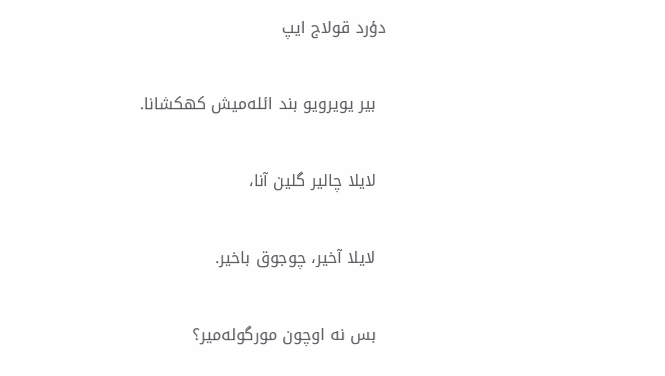دؤرد قولاج ایپ

  بیر یویرویو بند ائله‌میش کهکشانا.

  لایلا چالیر گلین آنا،

  لایلا آخیر، چوجوق باخیر.

  بس نه اوچون مورگوله‌میر؟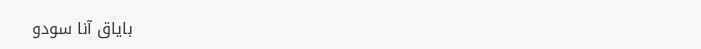بایاق آنا سودو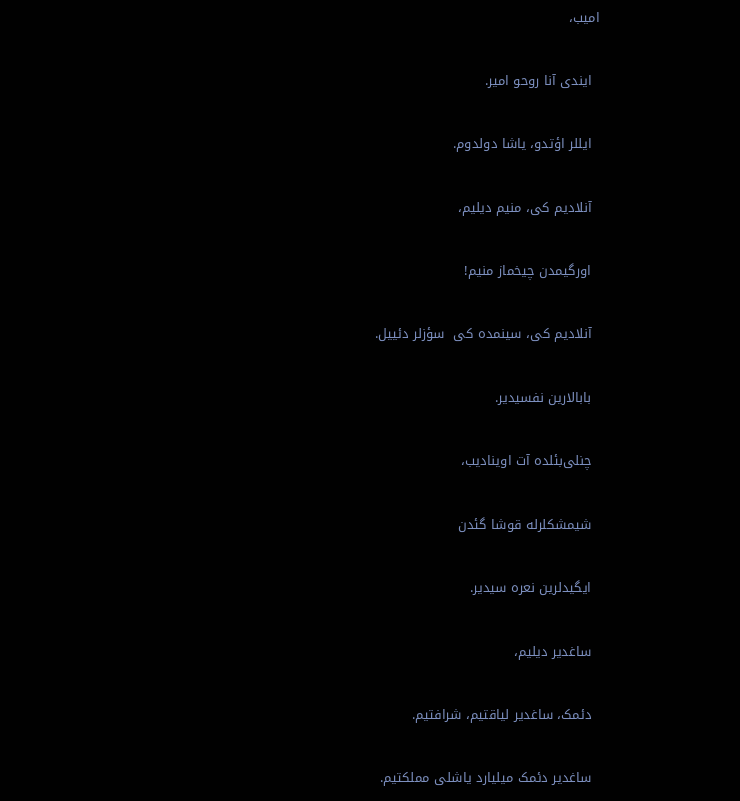امیب،

  ایندی آنا روحو امیر.

  ایللر اؤتدو، یاشا دولدوم.

  آنلادیم کی، منیم دیلیم،

  اورگیمدن چیخماز منیم!

  آنلادیم کی، سینمده کی  سؤزلر دئییل.

  بابالارین نفسیدیر.

  چنلی‌بئلده آت اوینادیب،

  شیمشکلرله قوشا گئدن

  ایگیدلرین نعره سیدیر.

  ساغدیر دیلیم،

  دئمک، ساغدیر لیاقتیم، شرافتیم.

  ساغدیر دئمک میلیارد یاشلی مملکتیم.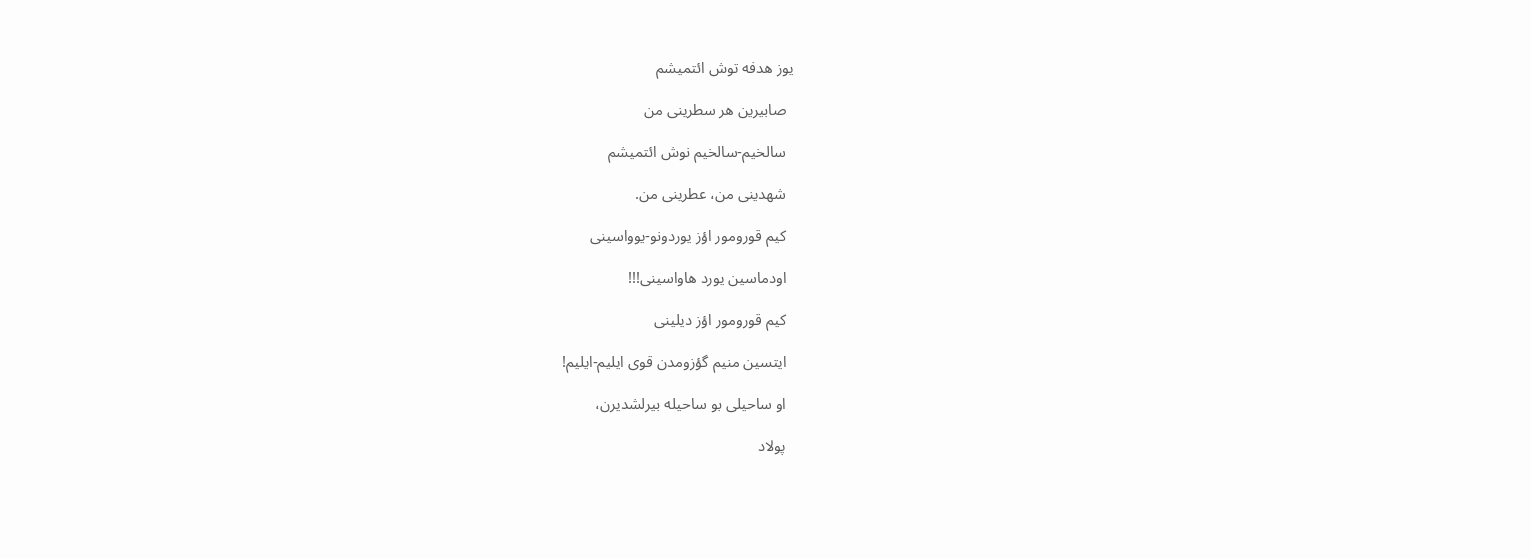یوز هدفه توش ائتمیشم

  صابیرین هر سطرینی من

  سالخیم-سالخیم نوش ائتمیشم

  شهدینی من، عطرینی من.

  کیم قورومور اؤز یوردونو-یوواسینی

  اودماسین یورد هاواسینی!!!

  کیم قورومور اؤز دیلینی

  ایتسین منیم گؤزومدن قوی ایلیم-ایلیم!

  او ساحیلی بو ساحیله بیرلشدیرن،

  پولاد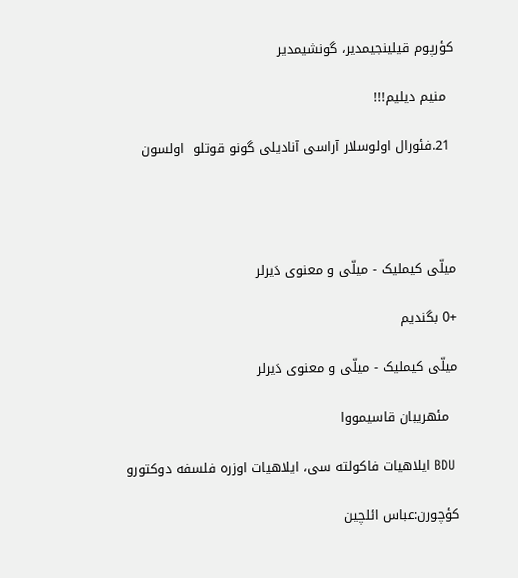کؤرپوم قیلینجیمدیر، گونشیمدیر

  منیم دیلیم!!!

 21.فئورال اولوسلار آراسی آنادیلی گونو قوتلو  اولسون




میلّی کیملیک - میلّی و معنوی دَیرلر

+0 بگندیم

میلّی کیملیک - میلّی و معنوی دَیرلر

  مئهریبان قاسیمووا

 BDU ایلاهیات فاکولته سی، ایلاهیات اوزره فلسفه دوکتورو

کؤچورن:عباس ائلچین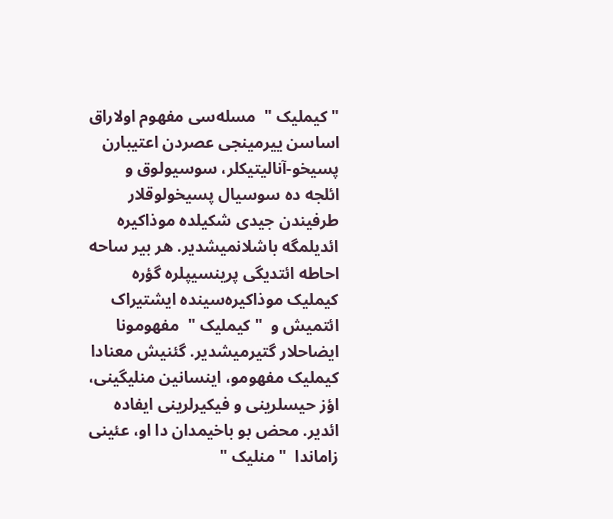" کیملیک "  مسله‌سی مفهوم اولاراق اساسن ییرمینجی عصردن اعتیبارن پسیخو-آنالیتیکلر، سوسیولوق و ائلجه ده سوسیال پسیخولوقلار طرفیندن جیدی شکیلده موذاکیره ائدیلمگه باشلانمیشدیر. هر بیر ساحه  احاطه ائتدیگی پرینسیپلره گؤره کیملیک موذاکیره‌سینده ایشتیراک ائتمیش و  " کیملیک "  مفهومونا ایضاحلار گتیرمیشدیر. گئنیش معنادا کیملیک مفهومو، اینسانین منلیگینی، اؤز حیسلرینی و فیکیرلرینی ایفاده ائدیر. محض بو باخیمدان دا او، عئینی زاماندا  " منلیک "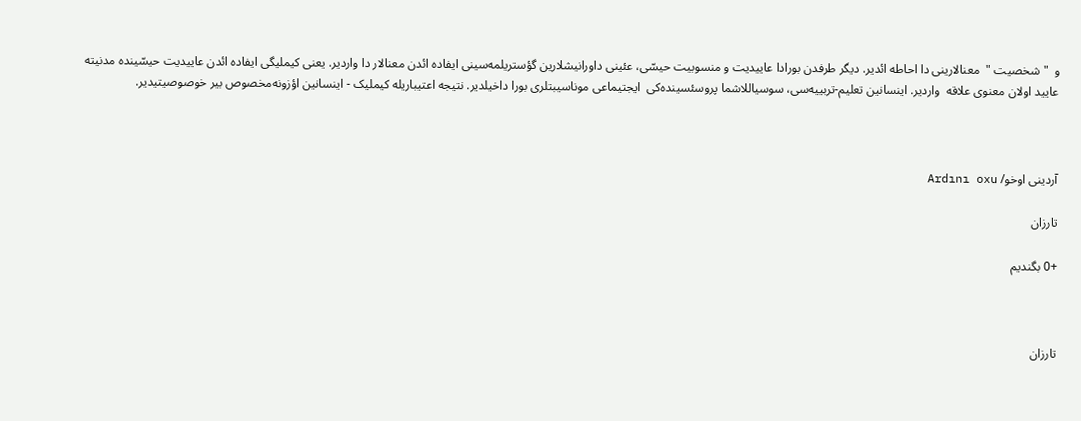و  " شخصیت "  معنالارینی دا احاطه ائدیر. دیگر طرفدن بورادا عاییدیت و منسوبیت حیسّی، عئینی داورانیشلارین گؤستریلمه‌سینی ایفاده ائدن معنالار دا واردیر. یعنی کیملیگی ایفاده ائدن عاییدیت حیسّینده مدنیته عایید اولان معنوی علاقه  واردیر. اینسانین تعلیم-تربییه‌سی، سوسیاللاشما پروسئسینده‌‌کی  ایجتیماعی موناسیبتلری بورا داخیلدیر. نتیجه اعتیباریله کیملیک - اینسانین اؤزونه‌مخصوص بیر خوصوصیتیدیر.



آردینی اوخو/ Ardını oxu

تارزان

+0 بگندیم



تارزان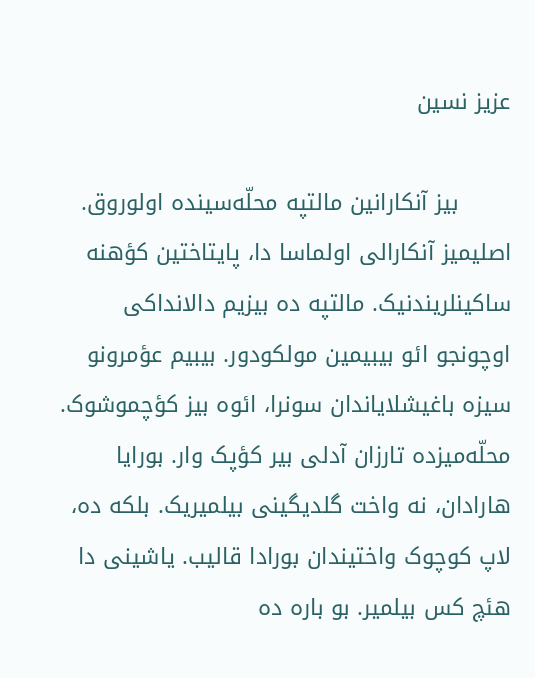عزیز نسین

       بیز آنکارانین مالتپه محلّه‌سینده اولوروق. اصلیمیز آنکارالی اولماسا دا، پایتاختین کؤهنه ساکینلریندنیک. مالتپه ده بیزیم دالانداکی اوچونجو ائو بیبیمین مولکودور. بیبیم عؤمرونو سیزه باغیشلایاندان سونرا، ائوه بیز کؤچموشوک. محلّه‌میزده تارزان آدلی بیر کؤپک وار. بورایا هارادان، نه واخت گلدیگینی بیلمیریک. بلکه ده، لاپ کوچوک واختیندان بورادا قالیب. یاشینی دا هئچ کس بیلمیر. بو باره ده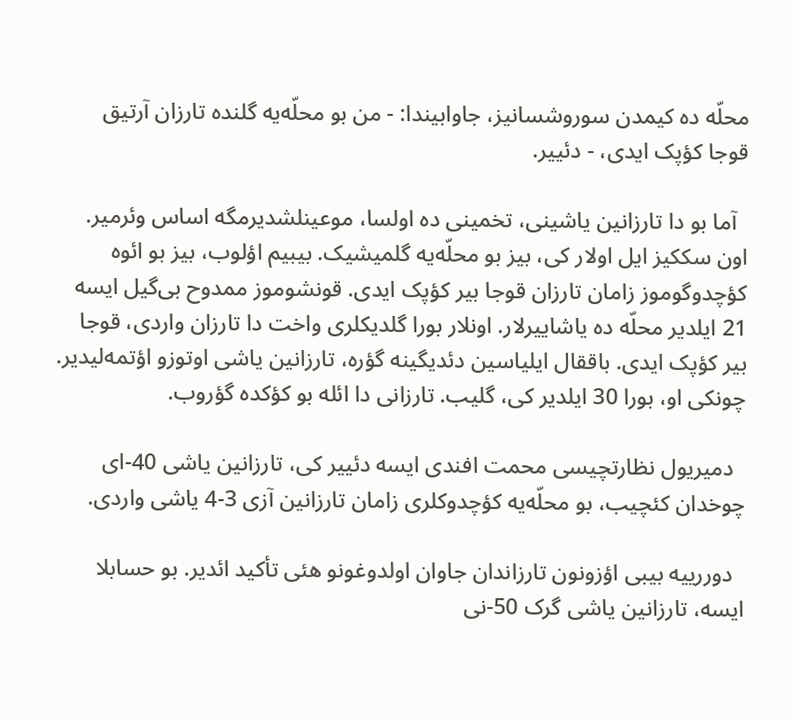محلّه ده کیمدن سوروشسانیز، جاوابیندا: - من بو محلّه‌یه گلنده تارزان آرتیق قوجا کؤپک ایدی، - دئییر.

  آما بو دا تارزانین یاشینی، تخمینی ده اولسا، موعینلشدیرمگه اساس وئرمیر. اون سککیز ایل اولار کی، بیز بو محلّه‌‌‌یه گلمیشیک. بیبیم اؤلوب، بیز بو ائوه کؤچدوگوموز زامان تارزان قوجا بیر کؤپک ایدی. قونشوموز ممدوح بی‌گیل ایسه 21 ایلدیر محلّه ده یاشاییرلار. اونلار بورا گلدیکلری واخت دا تارزان واردی، قوجا بیر کؤپک ایدی. باققال ایلیاسین دئدیگینه گؤره، تارزانین یاشی اوتوزو اؤتمه‌لیدیر. چونکی او، بورا 30 ایلدیر کی، گلیب. تارزانی دا ائله بو کؤکده گؤروب.

  دمیریول نظارتچیسی محمت افندی ایسه دئییر کی، تارزانین یاشی 40-ای چوخدان کئچیب، بو محلّه‌یه کؤچدوکلری زامان تارزانین آزی 3-4 یاشی واردی.

  دوررییه بیبی اؤزونون تارزاندان جاوان اولدوغونو هئی تأکید ائدیر. بو حسابلا ایسه، تارزانین یاشی گرک 50-نی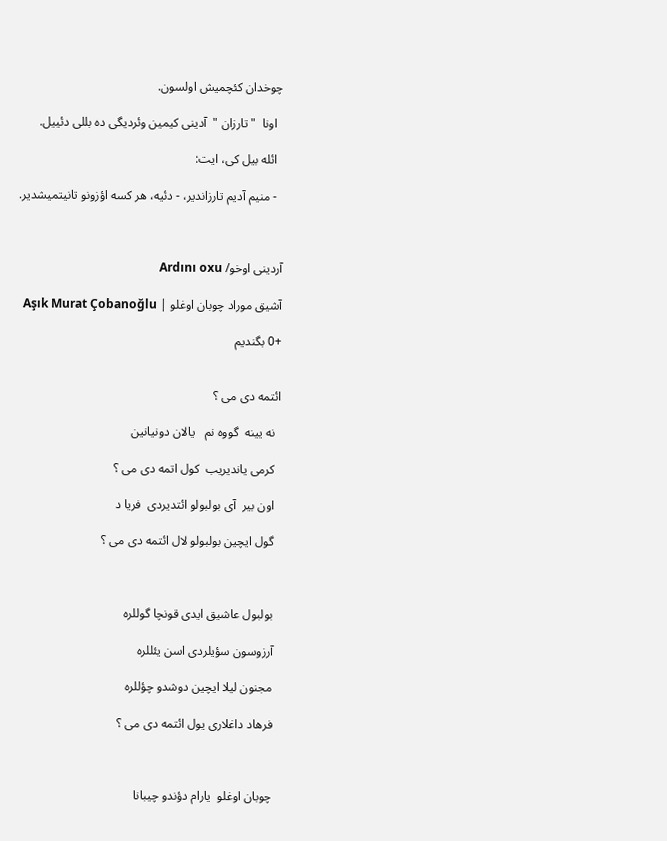چوخدان کئچمیش اولسون.

  اونا  " تارزان "  آدینی کیمین وئردیگی ده بللی دئییل.

  ائله بیل کی، ایت:

  - منیم آدیم تارزاندیر، - دئیه، هر کسه اؤزونو تانیتمیشدیر.



آردینی اوخو/ Ardını oxu

آشیق موراد چوبان اوغلو | Aşık Murat Çobanoğlu

+0 بگندیم


ائتمه دی می ؟

  نه یینه  گووه نم   یالان دونیانین

  کرمی یاندیریب  کول اتمه دی می ؟

  اون بیر  آی بولبولو ائتدیردی  فریا د

  گول ایچین بولبولو لال ائتمه دی می ؟



  بولبول عاشیق ایدی قونچا گوللره

  آرزوسون سؤیلردی اسن یئللره

  مجنون لیلا ایچین دوشدو چؤللره

  فرهاد داغلاری یول ائتمه دی می ؟



  چوبان اوغلو  یارام دؤندو چیبانا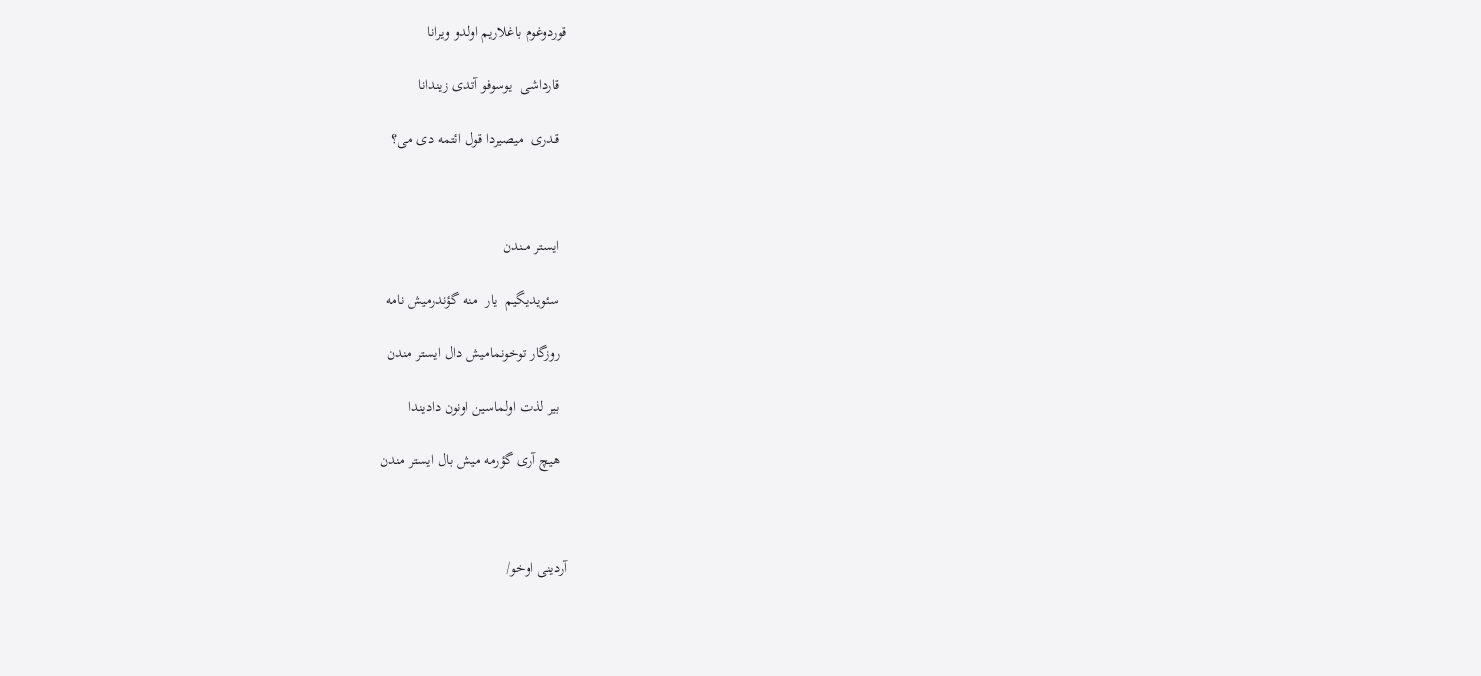قوردوغوم باغلاریم اولدو ویرانا

  قارداشی  یوسوفو آتدی زیندانا

  قـدری  میصیردا قول ائتمه دی می؟



  ایستر مــندن

  سئویدیگیم  یار  منه گؤندرمیش نامه

  روزگار توخونمامیش دال ایستر مندن

  بیر لذت اولماسین اونون دادیندا

  هیچ آری گؤرمه میش بال ایستر مندن



آردینی اوخو/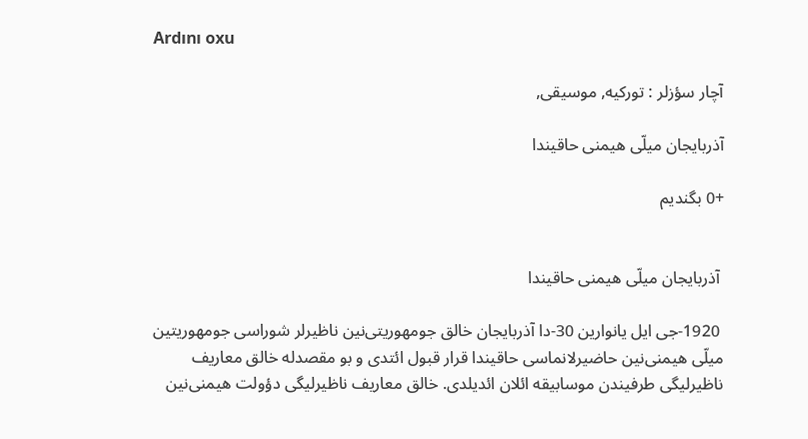Ardını oxu

آچار سؤزلر : تورکیه, موسیقی,

آذربایجان میلّی هیمنی حاقیندا

+0 بگندیم


 آذربایجان میلّی هیمنی حاقیندا

 1920-جی ایل یانوارین 30-دا آذربایجان خالق جومهوریتی‌نین ناظیرلر شوراسی جومهوریتین میلّی هیمنی‌نین حاضیرلانماسی حاقیندا قرار قبول ائتدی و بو مقصدله خالق معاریف ناظیرلیگی طرفیندن موسابیقه ائلان ائدیلدی. خالق معاریف ناظیرلیگی دؤولت هیمنی‌نین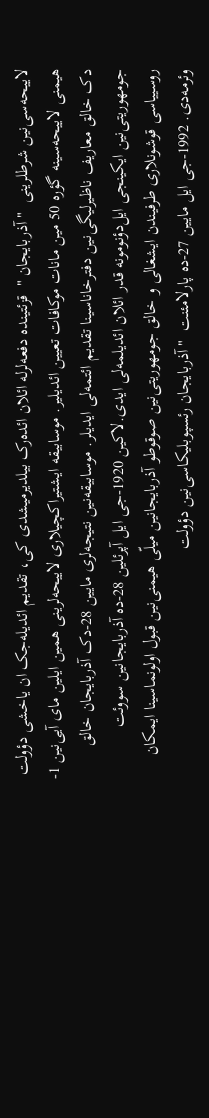لاییحه‌‌‌سی‌نین شرطلرینی  " آذربایجان "  قزئتینده دفعه‌لرله ائلان ائده‌رک بیلدیرمیشدی کی، تقدیم ائدیله‌جک ان یاخشی دؤولت هیمنی لاییحه‌سینه گؤره 50 مین مانات موکافات تعیین ائدیلیر. موسابیقه ایشتیراکچیلاری لاییحه‌لرینی همین ایلین مای آیی‌نین 1-دک خالق معاریف ناظیرلیگی‌نین دفترخاناسینا تقدیم ائتمه‌لی ایدیلر. موسابیقه‌نین نتیجه‌لری مایین 28-دک آذربایجان خالق جومهوریتی‌نین ایکینجی ایل‌دؤنومونه قدر ائلان ائدیلمه‌لی ایدی.لاکین 1920-جی ایل آپرئلین 28-ده آذربایجانین سووئت روسییاسی قوشونلاری طرفیندن ایشغالی و خالق جومهوریتی‌نین صوقوطو آذربایجانین میلّی هیمنی‌نین قبول اولونماسینا ایمکان وئرمه‌دی. 1992-جی ایل مایین 27-ده پارلامئنت  " آذربایجان رئسپوبلیکاسی‌نین دؤولت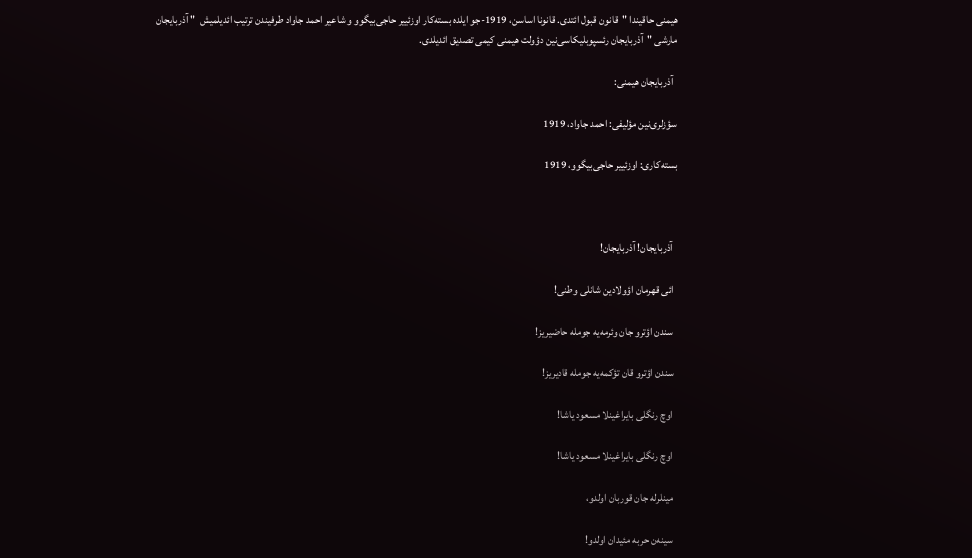هیمنی حاقیندا "  قانون قبول ائتدی. قانونا اساسن، 1919-جو ایلده بسته‌کار اوزئییر حاجی‌بیگوو و شاعیر احمد جاواد طرفیندن ترتیب ائدیلمیش  " آذربایجان مارشی "  آذربایجان رئسپوبلیکاسی‌نین دؤولت هیمنی کیمی تصدیق ائدیلدی.

  آذربایجان هیمنی:

سؤزلری‌نین مؤلیفی: احمد جاواد، 1919

بسته‌کاری: اوزئییر حاجی‌بیگوو، 1919



  آذربایجان! آذربایجان!

  ائی قهرمان اؤولادین شانلی وطنی!

  سندن اؤترو جان وئرمه‌یه جومله حاضیریز!

  سندن اؤترو قان تؤکمه‌یه جومله قادیریز!

  اوچ‌ رنگلی بایراغینلا مسعود یاشا!

  اوچ رنگلی بایراغینلا مسعود یاشا!

  مینلرله جان قوربان اولدو،

  سینه‌ن حربه مئیدان اولدو!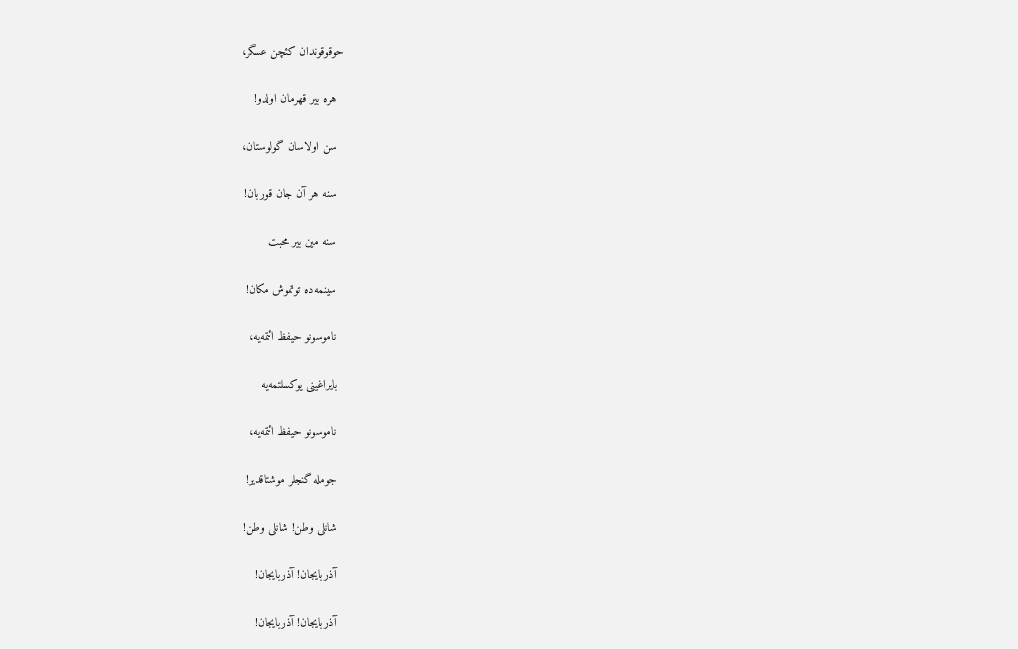حوقوقوندان کئچن عسگر،

  هره بیر قهرمان اولدو!

  سن اولاسان گولوستان،

  سنه هر آن جان قوربان!

  سنه مین بیر محبت

  سینمه‌ده توتموش مکان!

  ناموسونو حیفظ ائتمه‌یه،

  بایراغینی یوکسلتمه‌یه

  ناموسونو حیفظ ائتمه‌یه،

  جومله گنجلر موشتاقدیر!

  شانلی وطن! شانلی وطن!

  آذربایجان! آذربایجان!

  آذربایجان! آذربایجان!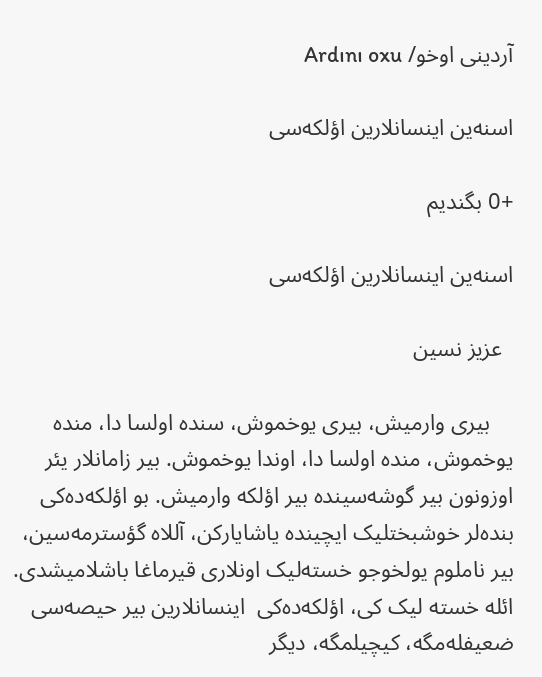آردینی اوخو/ Ardını oxu

اسنه‌‌ین اینسانلارین اؤلکه‌سی

+0 بگندیم

اسنه‌‌ین اینسانلارین اؤلکه‌سی

  عزیز نسین

    بیری وارمیش، بیری یوخموش، سنده اولسا دا، منده یوخموش، منده اولسا دا، اوندا یوخموش. بیر زامانلار یئر اوزونون بیر گوشه‌سینده بیر اؤلکه وارمیش. بو اؤلکه‌ده‌کی  بنده‌لر خوشبختلیک ایچینده یاشایارکن، آللاه گؤسترمه‌سین، بیر ناملوم یولخوجو خسته‌لیک اونلاری قیرماغا باشلامیشدی. ائله خسته لیک کی، اؤلکه‌ده‌کی  اینسانلارین بیر حیصه‌سی ضعیفله‌مگه، کیچیلمگه، دیگر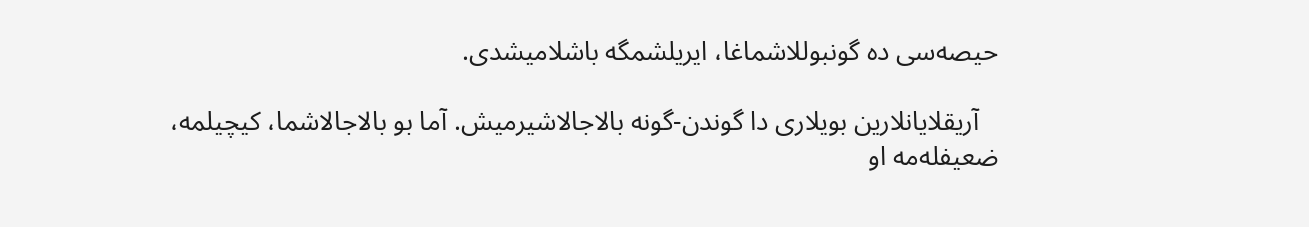حیصه‌سی ده گونبوللاشماغا، ایریلشمگه باشلامیشدی.

   آریقلایانلارین بویلاری دا گوندن-گونه بالاجالاشیرمیش. آما بو بالاجالاشما، کیچیلمه، ضعیفله‌مه او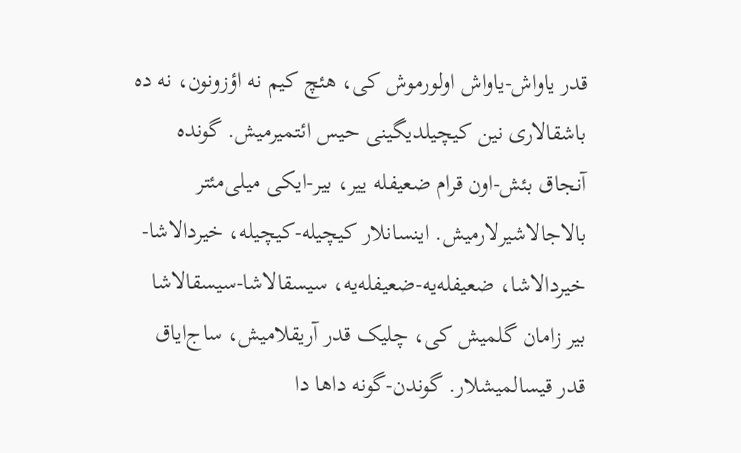قدر یاواش-یاواش اولورموش کی، هئچ کیم نه اؤزونون، نه ده باشقالاری نین کیچیلدیگینی حیس ائتمیرمیش. گونده آنجاق بئش-اون قرام ضعیفله ییر، بیر-ایکی میلی‌مئتر بالاجالاشیرلارمیش. اینسانلار کیچیله-کیچیله، خیردالاشا-خیردالاشا، ضعیفله‌یه-ضعیفله‌یه، سیسقالاشا-سیسقالاشا بیر زامان گلمیش کی، چلیک قدر آریقلامیش، ساج‌ایاق قدر قیسالمیشلار. گوندن-گونه داها دا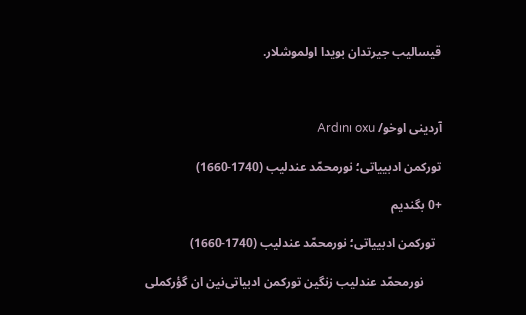قیسالیب جیرتدان بویدا اولموشلار.



آردینی اوخو/ Ardını oxu

تورکمن ادبییاتی؛ نورمحمّد عندلیب (1740-1660)

+0 بگندیم

  تورکمن ادبییاتی؛ نورمحمّد عندلیب (1740-1660)

      نورمحمّد عندلیب زنگین تورکمن ادبیاتی‌نین ان گؤرکملی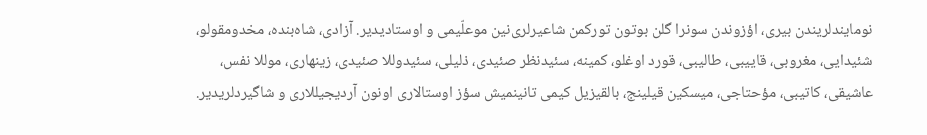نومایندلریندن بیری، اؤزوندن سونرا گلن بوتون تورکمن شاعیرلری‌نین موعلّیمی و اوستادیدیر. آزادی، شاه‌بنده، مخدومقولو، شئیدایی، مغروبی، قاییبی، طالیبی، قورد اوغلو، کمینه، سئیدنظر صئیدی، ذلیلی، سئیدوللا صئیدی، زینهاری، موللا نفس، عاشیقی، کاتیبی، مؤحتاجی، میسکین قیلینج، بالقیزیل کیمی تانینمیش سؤز اوستالاری اونون آردیجیللاری و شاگیردلریدیر.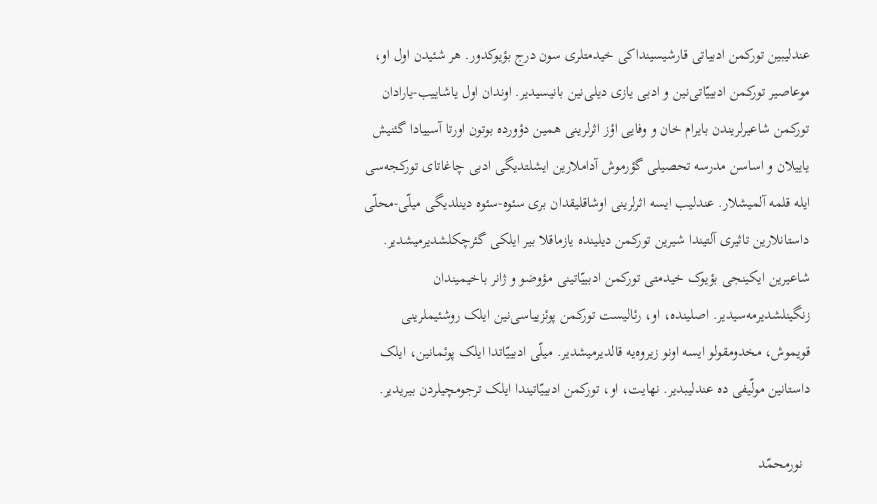عندلیبین تورکمن ادبیاتی قارشیسینداکی خیدمتلری سون درج بؤیوکدور. هر شئیدن اول او، موعاصیر تورکمن ادبییّاتی‌نین و ادبی یازی دیلی‌نین بانیسیدیر. اوندان اول یاشاییب-یارادان تورکمن شاعیرلریندن بایرام خان و وفایی اؤز اثرلرینی همین دؤورده بوتون اورتا آسییادا گئنیش یاییلان و اساسن مدرسه تحصیلی گؤرموش آداملارین ایشلتدیگی ادبی چاغاتای تورکجه‌سی ایله قلمه آلمیشلار. عندلیب ایسه اثرلرینی اوشاقلیقدان بری سئوه-سئوه دینلدیگی میلّی-محلّی داستانلارین تاثیری آلتیندا شیرین تورکمن دیلینده یازماقلا بیر ایلکی گئرچکلشدیرمیشدیر. شاعیرین ایکینجی بؤیوک خیدمتی تورکمن ادبییّاتینی مؤوضو و ژانر باخیمیندان زنگینلشدیرمه‌سیدیر. اصلینده، او، رئالیست تورکمن پوئزییاسی‌نین ایلک روشئیملرینی قویموش، مخدومقولو ایسه اونو زیروه‌یه قالدیرمیشدیر. میلّی ادبییّاتدا ایلک پوئمانین، ایلک داستانین مولّیفی ده عندلیبدیر. نهایت، او، تورکمن ادبییّاتیندا ایلک ترجومچیلردن بیریدیر.

  نورمحمّد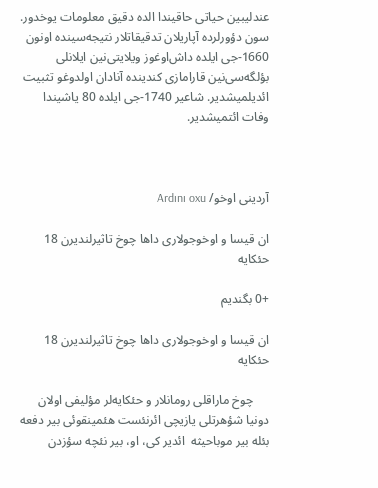عندلیبین حیاتی حاقیندا الده دقیق معلومات یوخدور. سون دؤورلرده آپاریلان تدقیقاتلار نتیجه‌سینده اونون 1660-جی ایلده داش‌اوغوز ویلایتی‌نین ایلانلی بؤلگه‌سی‌نین قارامازی کندینده آنادان اولدوغو تثبیت ائدیلمیشدیر. شاعیر 1740-جی ایلده 80 یاشیندا وفات ائتمیشدیر.



آردینی اوخو/ Ardını oxu

ان قیسا و اوخوجولاری داها چوخ تاثیرلندیرن 18 حئکایه

+0 بگندیم

ان قیسا و اوخوجولاری داها چوخ تاثیرلندیرن 18 حئکایه

     چوخ ماراقلی رومانلار و حئکایه‌لر مؤلیفی اولان دونیا شؤهرتلی یازیچی ائرنئست هئمینقوئی بیر دفعه  بئله بیر موباحیثه  ائدیر کی، او، بیر نئچه سؤزدن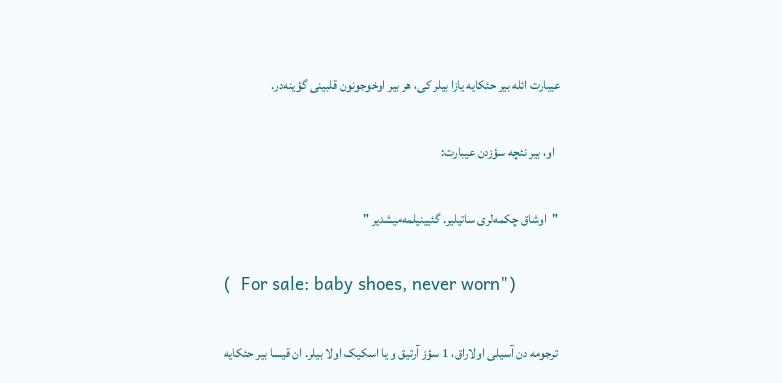عیبارت ائله بیر حئکایه یازا بیلر کی، هر بیر اوخوجونون قلبینی گؤینه‌در.

  او، بیر نئچه سؤزدن عیبارت:

 "  اوشاق چکمه‌لری ساتیلیر. گئیینیلمه‌میشدیر "

(  For sale: baby shoes, never worn")

 ترجومه دن آسیلی اولاراق، 1 سؤز آرتیق و یا اسکیک اولا بیلر. ان قیسا بیر حئکایه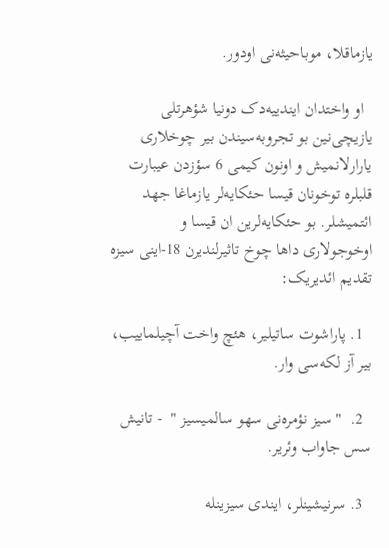یازماقلا، موباحیثه‌نی اودور.

  او واختدان ایندییه‌دک دونیا شؤهرتلی یازیچی‌نین بو تجروبه‌سیندن بیر چوخلاری یارارلانمیش و اونون کیمی 6 سؤزدن عیبارت قلبلره توخونان قیسا حئکایه‌لر یازماغا جهد ائتمیشلر. بو حئکایه‌لرین ان قیسا و اوخوجولاری داها چوخ تاثیرلندیرن 18-اینی سیزه تقدیم ائدیریک:

  1. پاراشوت ساتیلیر، هئچ واخت آچیلماییب، بیر آز لکه‌سی وار.

  2.  " سیز نؤمره‌نی سهو سالمیسیز "  - تانیش سس جاواب وئریر.

  3. سرنیشینلر، ایندی سیزینله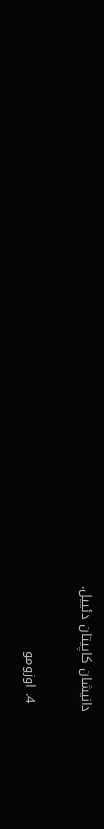دانیشان کاپیتان دئییل.

  4. اوزومو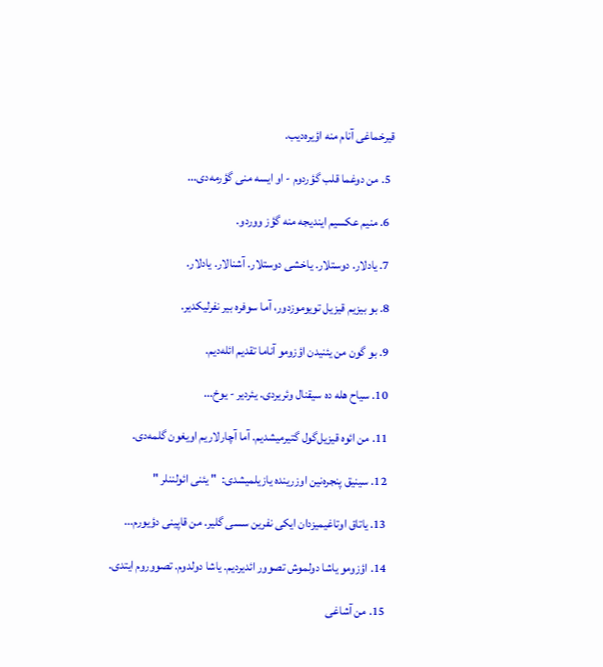قیرخماغی آنام منه اؤیره‌دیب.

  5. من دوغما قلب گؤردوم - او ایسه منی گؤرمه‌دی...

  6. منیم عکسیم ایندیجه منه گؤز ووردو.

  7. یادلار. دوستلار. یاخشی دوستلار. آشنالار. یادلار.

  8. بو بیزیم قیزیل تویوموزدور، آما سوفره بیر نفرلیکدیر.

  9. بو گون من یئنیدن اؤزومو آناما تقدیم ائله‌دیم.

  10. سیاح هله ده سیقنال وئریردی. یئردیر - یوخ...

  11. من ائوه قیزیل‌گول گتیرمیشدیم. آما آچارلاریم اویغون گلمه‌دی.

  12. سینیق پنجره‌نین اوزرینده یازیلمیشدی:  " یئنی ائولننلر "

  13. یاتاق اوتاغیمیزدان ایکی نفرین سسی گلیر. من قاپینی دؤیورم...

  14. اؤزومو یاشا دولموش تصوور ائدیردیم. یاشا دولدوم. تصووروم ایتدی.

  15. من آشاغی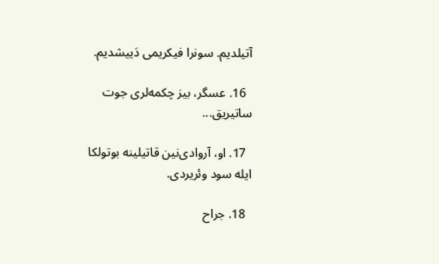آتیلدیم. سونرا فیکریمی دَییشدیم.

  16. عسگر، بیز چکمه‌‌لری جوت ساتیریق...

  17. او، آروادی‌نین قاتیلینه بوتولکا ایله سود وئریردی.

  18. جراح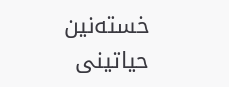خسته‌نین حیاتینی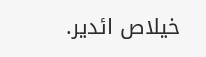خیلاص ائدیر.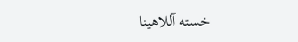خسته آللاهینا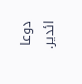دوعا ائدیر.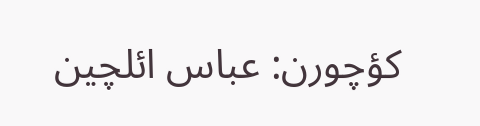کؤچورن: عباس ائلچین